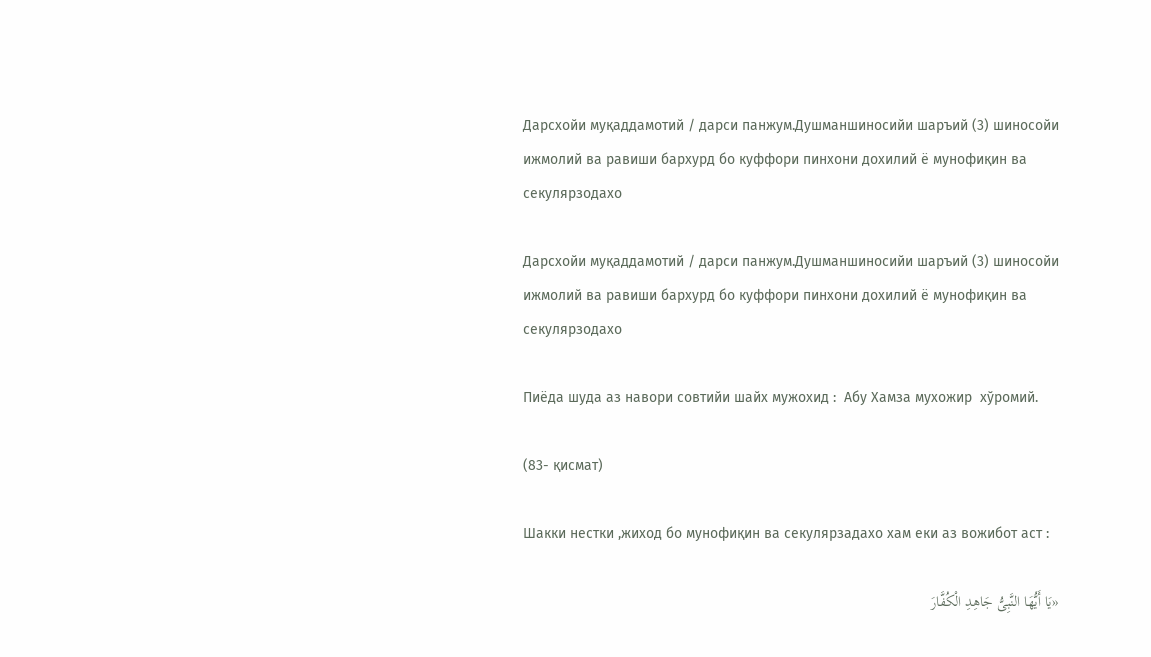Дарсхойи муқаддамотий / дарси панжум.Душманшиносийи шаръий (3) шиносойи ижмолий ва равиши бархурд бо куффори пинхони дохилий ё мунофиқин ва секулярзодахо

Дарсхойи муқаддамотий / дарси панжум.Душманшиносийи шаръий (3) шиносойи ижмолий ва равиши бархурд бо куффори пинхони дохилий ё мунофиқин ва секулярзодахо

Пиёда шуда аз навори совтийи шайх мужохид :  Абу Хамза мухожир  хўромий.

(83- қисмат)

Шакки нестки ,жиход бо мунофиқин ва секулярзадахо хам еки аз вожибот аст :

«یَا أَیُّهَا النَّبِیُّ جَاهِدِ الْکُفَّارَ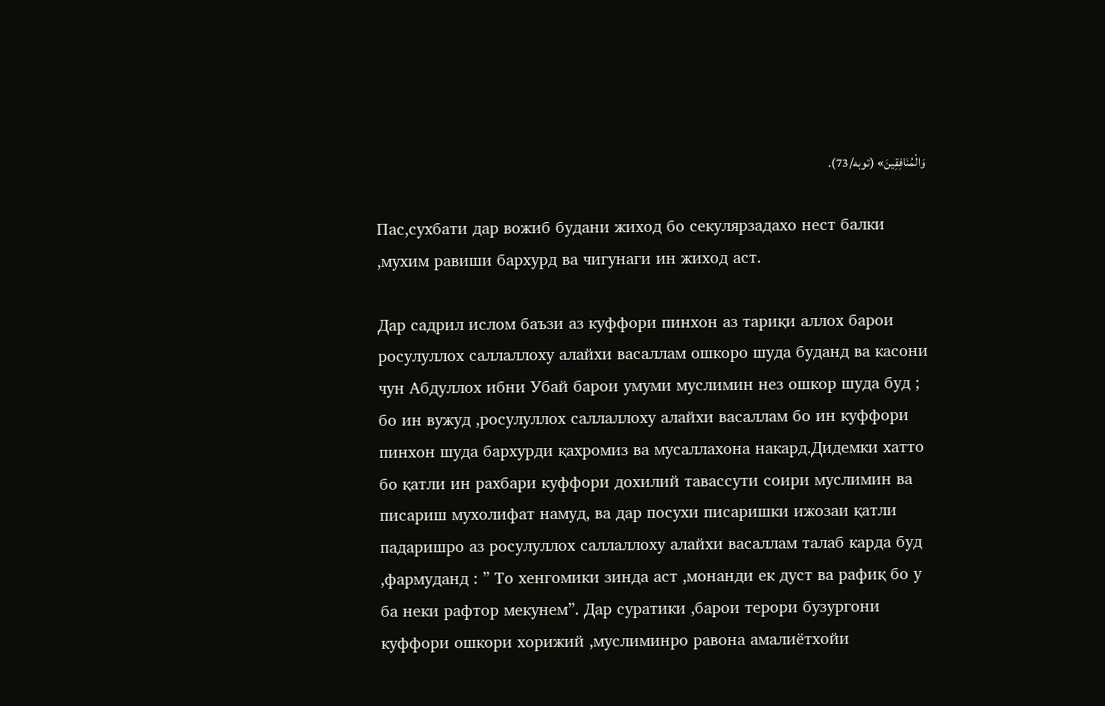وَالْمُنَافِقِینَ» (توبه/73).

Пас,сухбати дар вожиб будани жиход бо секулярзадахо нест балки ,мухим равиши бархурд ва чигунаги ин жиход аст.

Дар садрил ислом баъзи аз куффори пинхон аз тариқи аллох барои росулуллох саллаллоху алайхи васаллам ошкоро шуда буданд ва касони чун Абдуллох ибни Убай барои умуми муслимин нез ошкор шуда буд ; бо ин вужуд ,росулуллох саллаллоху алайхи васаллам бо ин куффори пинхон шуда бархурди қахромиз ва мусаллахона накард.Дидемки хатто бо қатли ин рахбари куффори дохилий тавассути соири муслимин ва писариш мухолифат намуд, ва дар посухи писаришки ижозаи қатли падаришро аз росулуллох саллаллоху алайхи васаллам талаб карда буд ,фармуданд : ” То хенгомики зинда аст ,монанди ек дуст ва рафиқ бо у ба неки рафтор мекунем”. Дар суратики ,барои терори бузургони куффори ошкори хорижий ,муслиминро равона амалиётхойи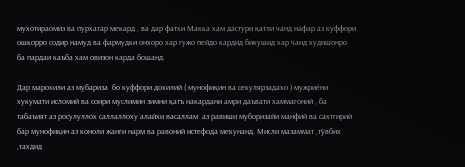мухотираомиз ва пурхатар мекард , ва дар фатхи Макка хам дастури қатли чанд нафар аз куффори ошкорро содир намуд ва фармудки онхоро хар гужо пейдо кардид бикушид хар чанд худишонро ба пардаи каъба хам овизон карда бошанд.

Дар марохили аз мубариза  бо куффори дохилий ( мунофиқин ва секулярзадахо ) мужриёни хукумати исломий ва соири муслимин зимни қатъ накардани амри даъвати хаммагоний , ба табаъият аз росулуллох саллаллоху алайхи васаллам  аз равиши муборизайи манфий ва сахтгирий бар мунофиқин аз коноли жанги нарм ва равоний истефода мекунанд. Мисли мазаммат ,тўвбих ,тахдид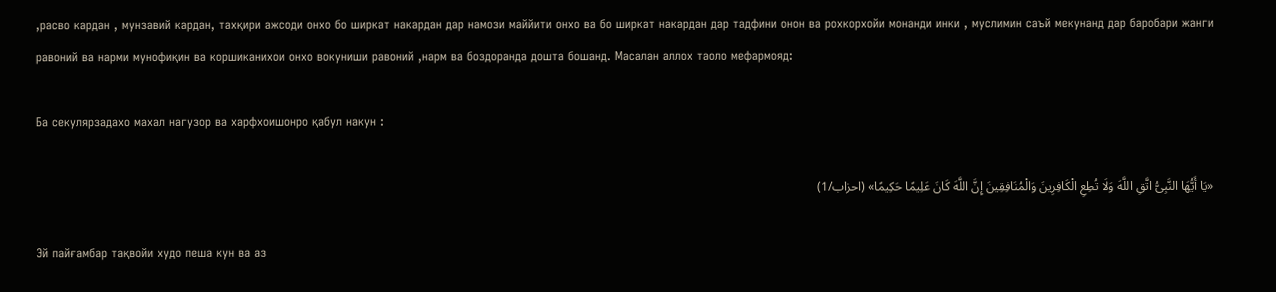,расво кардан , мунзавий кардан, тахқири ажсоди онхо бо ширкат накардан дар намози маййити онхо ва бо ширкат накардан дар тадфини онон ва рохкорхойи монанди инки , муслимин саъй мекунанд дар баробари жанги равоний ва нарми мунофиқин ва коршиканихои онхо вокуниши равоний ,нарм ва боздоранда дошта бошанд. Масалан аллох таоло мефармояд:

Ба секулярзадахо махал нагузор ва харфхоишонро қабул накун :

«یَا أَیُّهَا النَّبِیُّ اتَّقِ اللَّهَ وَلَا تُطِعِ الْکَافِرِینَ وَالْمُنَافِقِینَ إِنَّ اللَّهَ کَانَ عَلِیمًا حَکِیمًا» (احزاب/1)

Эй пайғамбар тақвойи худо пеша кун ва аз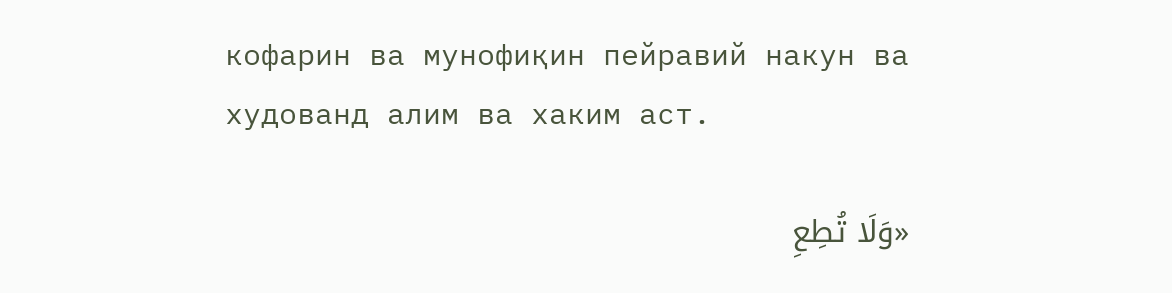кофарин ва мунофиқин пейравий накун ва худованд алим ва хаким аст.

«وَلَا تُطِعِ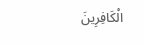الْکَافِرِینَ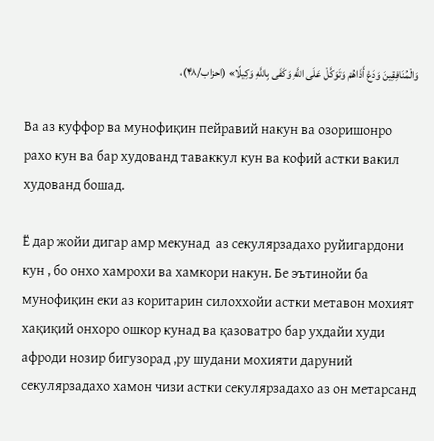وَالْمُنَافِقِینَ وَدَعْ أَذَاهُمْ وَتَوَکَّلْ عَلَى اللَّهِ وَکَفَى بِاللَّهِ وَکِیلًا» (احزاب/۴۸)،

Ва аз куффор ва мунофиқин пейравий накун ва озоришонро рахо кун ва бар худованд таваккул кун ва кофий астки вакил худованд бошад.

Ё дар жойи дигар амр мекунад  аз секулярзадахо руйигардони кун , бо онхо хамрохи ва хамкори накун. Бе эътинойи ба мунофиқин еки аз коритарин силоххойи астки метавон мохият хақиқий онхоро ошкор кунад ва қазоватро бар ухдайи худи афроди нозир бигузорад ,ру шудани мохияти даруний секулярзадахо хамон чизи астки секулярзадахо аз он метарсанд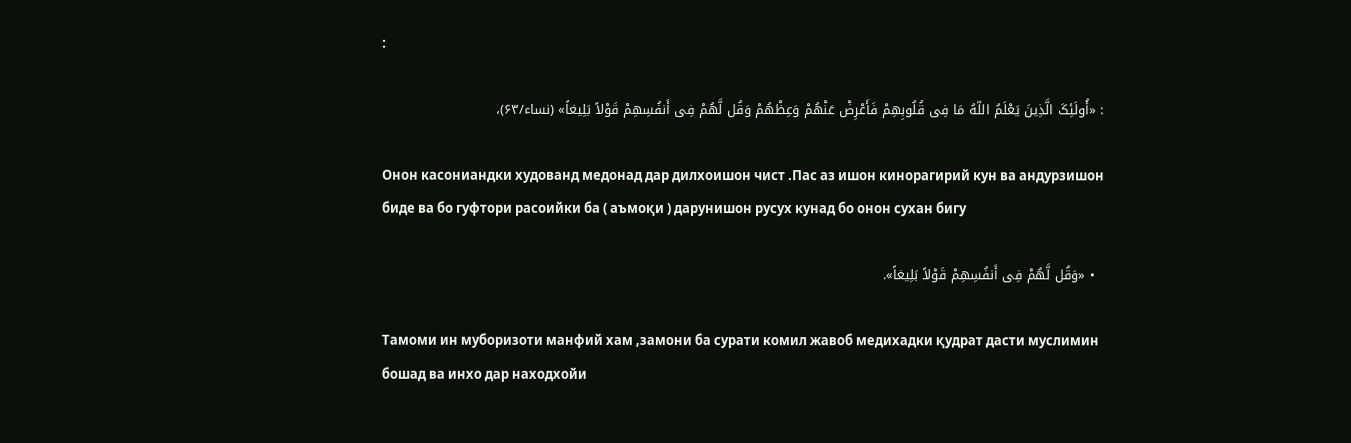:

: «أُولَئِکَ الَّذِینَ یَعْلَمُ اللّهُ مَا فِی قُلُوبِهِمْ فَأَعْرِضْ عَنْهُمْ وَعِظْهُمْ وَقُل لَّهُمْ فِی أَنفُسِهِمْ قَوْلاً بَلِیغاً» (نساء/۶۳)،

Онон касониандки худованд медонад дар дилхоишон чист .Пас аз ишон кинорагирий кун ва андурзишон биде ва бо гуфтори расоийки ба ( аъмоқи ) дарунишон русух кунад бо онон сухан бигу

  • «وَقُل لَّهُمْ فِی أَنفُسِهِمْ قَوْلاً بَلِیغاً».

Тамоми ин муборизоти манфий хам ,замони ба сурати комил жавоб медихадки қудрат дасти муслимин бошад ва инхо дар находхойи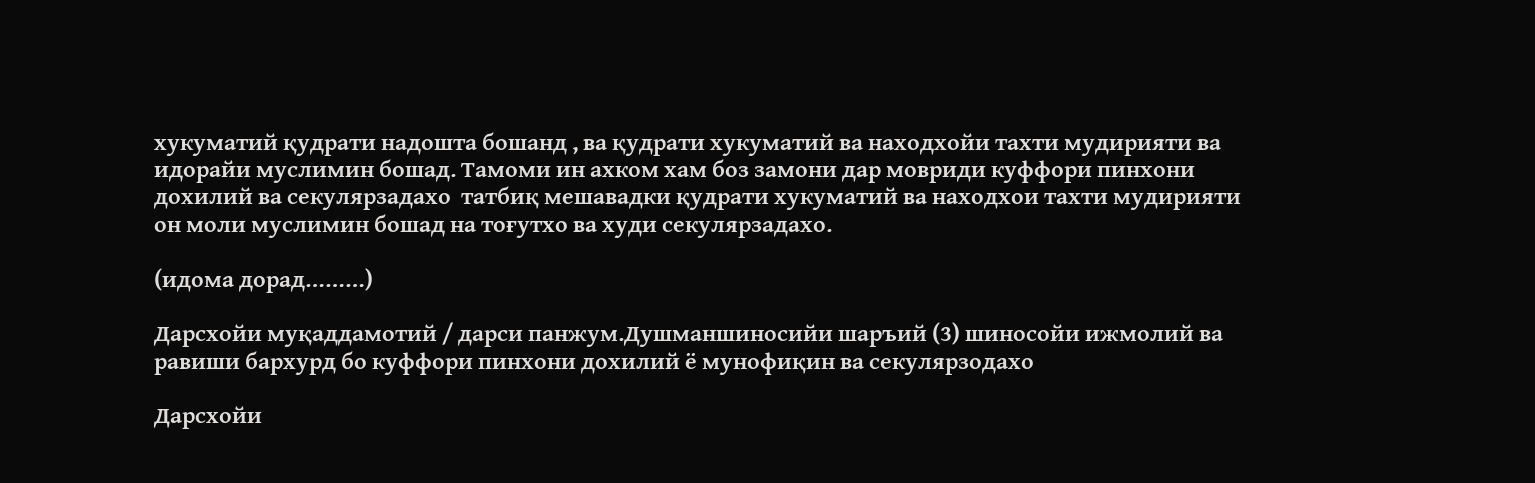хукуматий қудрати надошта бошанд , ва қудрати хукуматий ва находхойи тахти мудирияти ва идорайи муслимин бошад. Тамоми ин ахком хам боз замони дар мовриди куффори пинхони дохилий ва секулярзадахо  татбиқ мешавадки қудрати хукуматий ва находхои тахти мудирияти он моли муслимин бошад на тоғутхо ва худи секулярзадахо.

(идома дорад………)

Дарсхойи муқаддамотий / дарси панжум.Душманшиносийи шаръий (3) шиносойи ижмолий ва равиши бархурд бо куффори пинхони дохилий ё мунофиқин ва секулярзодахо

Дарсхойи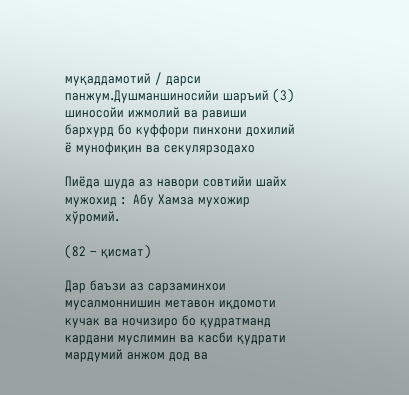муқаддамотий / дарси панжум.Душманшиносийи шаръий (3) шиносойи ижмолий ва равиши бархурд бо куффори пинхони дохилий ё мунофиқин ва секулярзодахо

Пиёда шуда аз навори совтийи шайх мужохид :  Абу Хамза мухожир  хўромий.

(82 – қисмат)

Дар баъзи аз сарзаминхои мусалмоннишин метавон иқдомоти кучак ва ночизиро бо қудратманд кардани муслимин ва касби қудрати мардумий анжом дод ва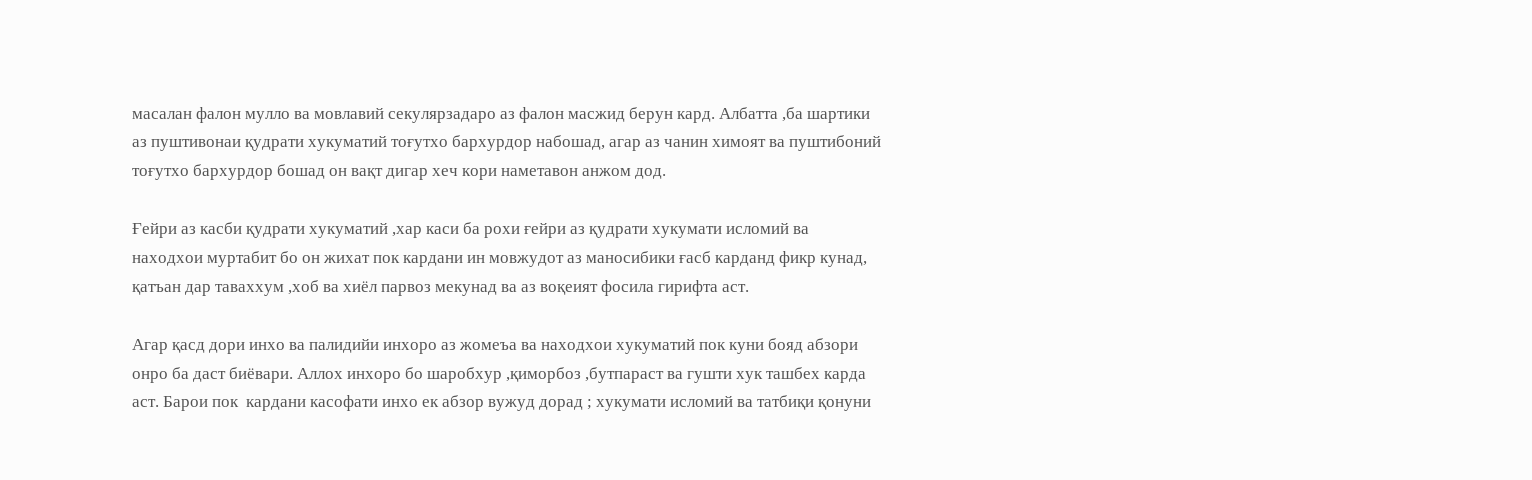масалан фалон мулло ва мовлавий секулярзадаро аз фалон масжид берун кард. Албатта ,ба шартики аз пуштивонаи қудрати хукуматий тоғутхо бархурдор набошад, агар аз чанин химоят ва пуштибоний тоғутхо бархурдор бошад он вақт дигар хеч кори наметавон анжом дод.

Ғейри аз касби қудрати хукуматий ,хар каси ба рохи ғейри аз қудрати хукумати исломий ва находхои муртабит бо он жихат пок кардани ин мовжудот аз маносибики ғасб карданд фикр кунад, қатъан дар таваххум ,хоб ва хиёл парвоз мекунад ва аз воқеият фосила гирифта аст.

Агар қасд дори инхо ва палидийи инхоро аз жомеъа ва находхои хукуматий пок куни бояд абзори онро ба даст биёвари. Аллох инхоро бо шаробхур ,қиморбоз ,бутпараст ва гушти хук ташбех карда аст. Барои пок  кардани касофати инхо ек абзор вужуд дорад ; хукумати исломий ва татбиқи қонуни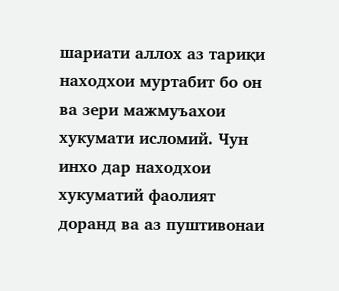шариати аллох аз тариқи находхои муртабит бо он ва зери мажмуъахои хукумати исломий. Чун инхо дар находхои хукуматий фаолият доранд ва аз пуштивонаи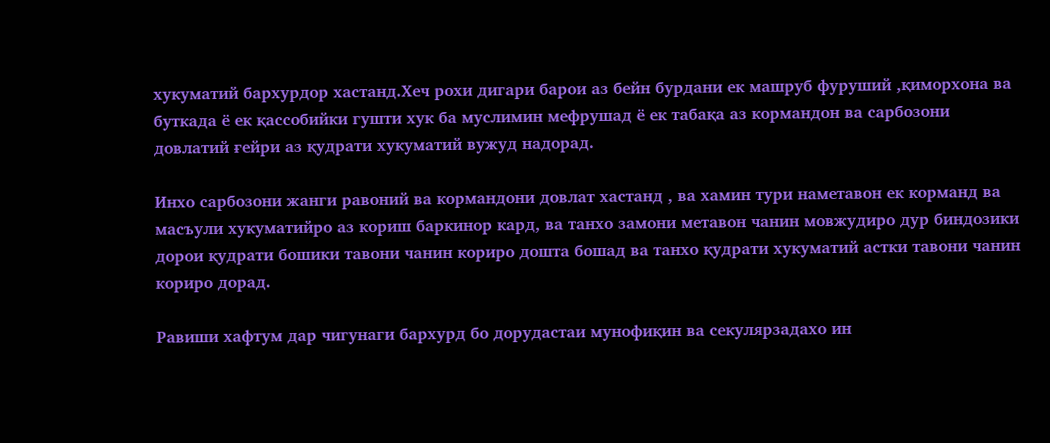хукуматий бархурдор хастанд.Хеч рохи дигари барои аз бейн бурдани ек машруб фуруший ,қиморхона ва буткада ё ек қассобийки гушти хук ба муслимин мефрушад ё ек табақа аз кормандон ва сарбозони довлатий ғейри аз қудрати хукуматий вужуд надорад.

Инхо сарбозони жанги равоний ва кормандони довлат хастанд , ва хамин тури наметавон ек корманд ва масъули хукуматийро аз кориш баркинор кард, ва танхо замони метавон чанин мовжудиро дур биндозики дорои қудрати бошики тавони чанин кориро дошта бошад ва танхо қудрати хукуматий астки тавони чанин кориро дорад.

Равиши хафтум дар чигунаги бархурд бо дорудастаи мунофиқин ва секулярзадахо ин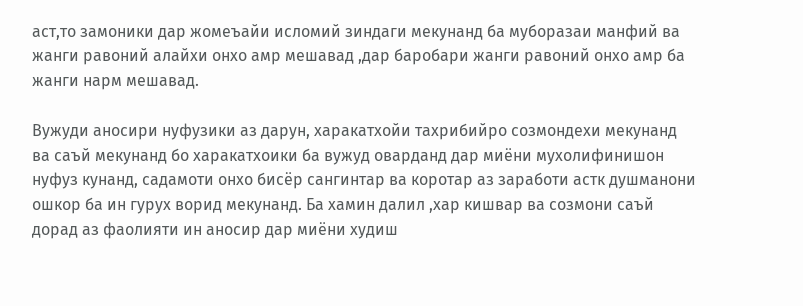аст,то замоники дар жомеъайи исломий зиндаги мекунанд ба муборазаи манфий ва жанги равоний алайхи онхо амр мешавад ,дар баробари жанги равоний онхо амр ба жанги нарм мешавад.

Вужуди аносири нуфузики аз дарун, харакатхойи тахрибийро созмондехи мекунанд ва саъй мекунанд бо харакатхоики ба вужуд оварданд дар миёни мухолифинишон нуфуз кунанд, садамоти онхо бисёр сангинтар ва коротар аз заработи астк душманони ошкор ба ин гурух ворид мекунанд. Ба хамин далил ,хар кишвар ва созмони саъй дорад аз фаолияти ин аносир дар миёни худиш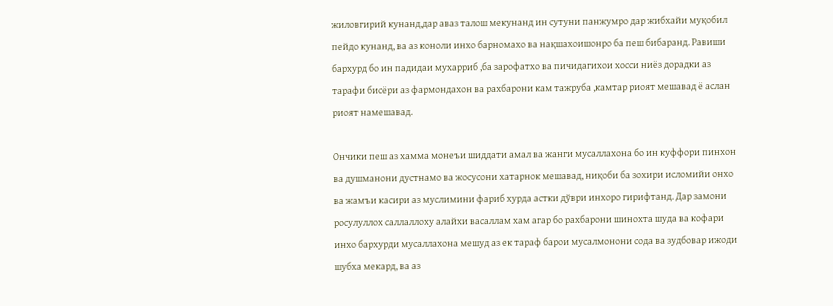жиловгирий кунанд,дар аваз талош мекунанд ин сутуни панжумро дар жибхайи муқобил пейдо кунанд, ва аз коноли инхо барномахо ва нақшахоишонро ба пеш бибаранд. Равиши бархурд бо ин падидаи мухарриб ,ба зарофатхо ва пичидагихои хосси ниёз дорадки аз тарафи бисёри аз фармондахон ва рахбарони кам тажруба ,камтар риоят мешавад ё аслан риоят намешавад.

Ончики пеш аз хамма монеъи шиддати амал ва жанги мусаллахона бо ин куффори пинхон ва душманони дустнамо ва жосусони хатарнок мешавад, ниқоби ба зохири исломийи онхо ва жамъи касири аз муслимини фариб хурда астки дўври инхоро гирифтанд. Дар замони росулуллох саллаллоху алайхи васаллам хам агар бо рахбарони шинохта шуда ва кофари инхо бархурди мусаллахона мешуд аз ек тараф барои мусалмонони сода ва зудбовар ижоди шубха мекард, ва аз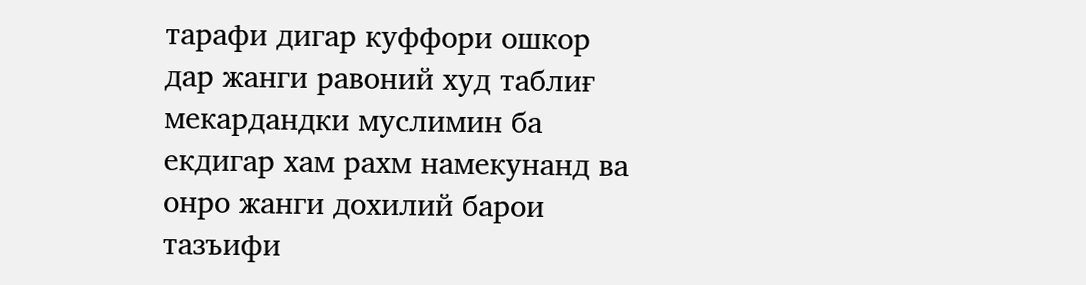тарафи дигар куффори ошкор дар жанги равоний худ таблиғ мекардандки муслимин ба екдигар хам рахм намекунанд ва онро жанги дохилий барои тазъифи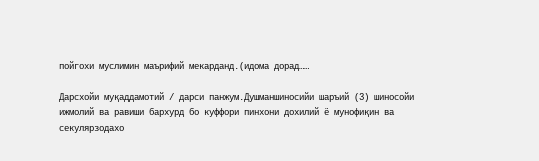пойгохи муслимин маърифий мекарданд.(идома дорад……

Дарсхойи муқаддамотий / дарси панжум.Душманшиносийи шаръий (3) шиносойи ижмолий ва равиши бархурд бо куффори пинхони дохилий ё мунофиқин ва секулярзодахо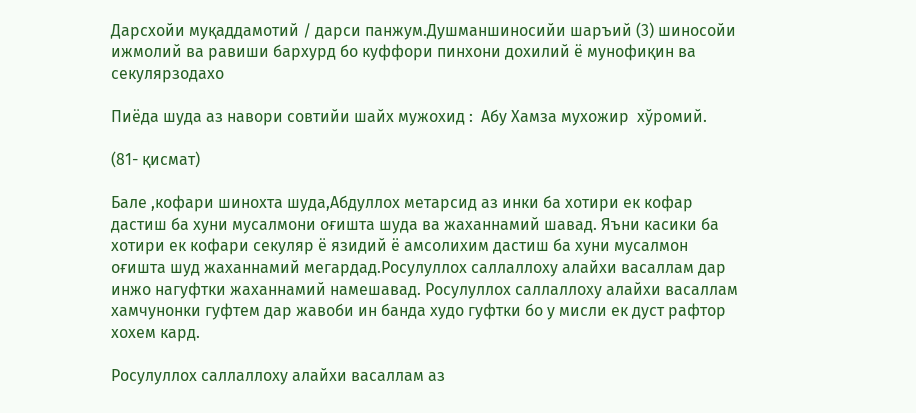Дарсхойи муқаддамотий / дарси панжум.Душманшиносийи шаръий (3) шиносойи ижмолий ва равиши бархурд бо куффори пинхони дохилий ё мунофиқин ва секулярзодахо

Пиёда шуда аз навори совтийи шайх мужохид :  Абу Хамза мухожир  хўромий.

(81- қисмат)

Бале ,кофари шинохта шуда,Абдуллох метарсид аз инки ба хотири ек кофар дастиш ба хуни мусалмони оғишта шуда ва жаханнамий шавад. Яъни касики ба хотири ек кофари секуляр ё язидий ё амсолихим дастиш ба хуни мусалмон оғишта шуд жаханнамий мегардад.Росулуллох саллаллоху алайхи васаллам дар инжо нагуфтки жаханнамий намешавад. Росулуллох саллаллоху алайхи васаллам хамчунонки гуфтем дар жавоби ин банда худо гуфтки бо у мисли ек дуст рафтор хохем кард.

Росулуллох саллаллоху алайхи васаллам аз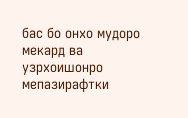бас бо онхо мудоро мекард ва узрхоишонро мепазирафтки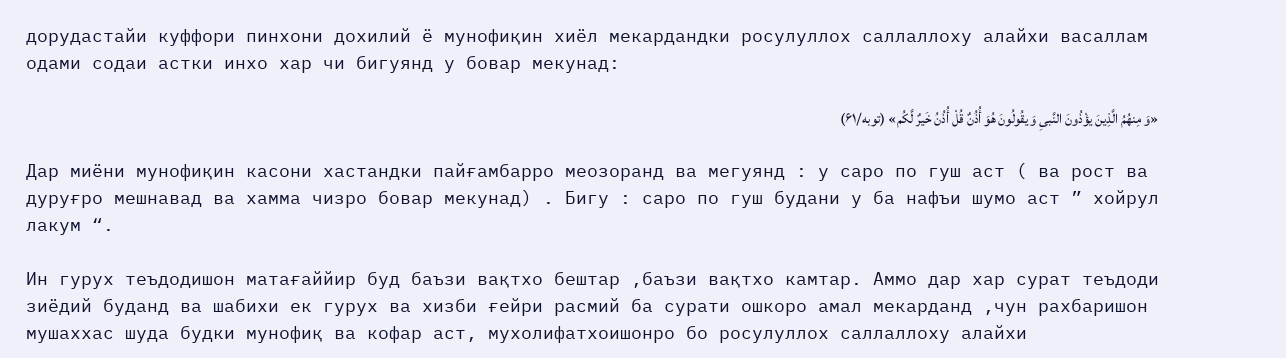дорудастайи куффори пинхони дохилий ё мунофиқин хиёл мекардандки росулуллох саллаллоху алайхи васаллам одами содаи астки инхо хар чи бигуянд у бовар мекунад:

«وَ مِنهُمُ الَّذِینَ یؤْذُونَ النَّبىِ وَ یقُولُونَ هُوَ أُذُنٌ قُلْ أُذُنُ خَیرٌ لَّكُم» (توبه/۶۱)

Дар миёни мунофиқин касони хастандки пайғамбарро меозоранд ва мегуянд : у саро по гуш аст ( ва рост ва дуруғро мешнавад ва хамма чизро бовар мекунад) . Бигу : саро по гуш будани у ба нафъи шумо аст ” хойрул лакум “.

Ин гурух теъдодишон матағаййир буд баъзи вақтхо бештар ,баъзи вақтхо камтар. Аммо дар хар сурат теъдоди зиёдий буданд ва шабихи ек гурух ва хизби ғейри расмий ба сурати ошкоро амал мекарданд ,чун рахбаришон мушаххас шуда будки мунофиқ ва кофар аст, мухолифатхоишонро бо росулуллох саллаллоху алайхи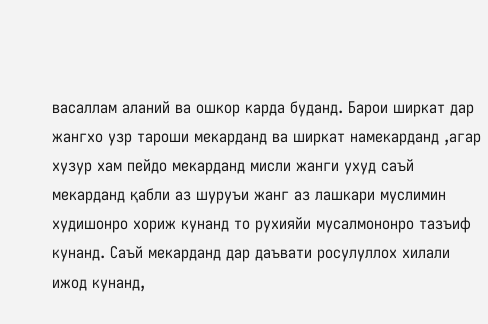васаллам аланий ва ошкор карда буданд. Барои ширкат дар жангхо узр тароши мекарданд ва ширкат намекарданд ,агар хузур хам пейдо мекарданд мисли жанги ухуд саъй мекарданд қабли аз шуруъи жанг аз лашкари муслимин худишонро хориж кунанд то рухияйи мусалмононро тазъиф кунанд. Саъй мекарданд дар даъвати росулуллох хилали ижод кунанд,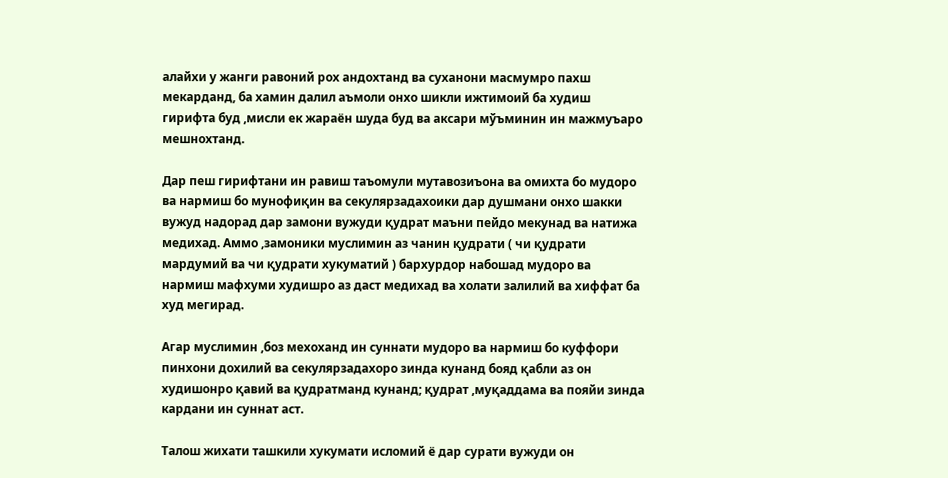алайхи у жанги равоний рох андохтанд ва суханони масмумро пахш мекарданд, ба хамин далил аъмоли онхо шикли ижтимоий ба худиш гирифта буд ,мисли ек жараён шуда буд ва аксари мўъминин ин мажмуъаро мешнохтанд.

Дар пеш гирифтани ин равиш таъомули мутавозиъона ва омихта бо мудоро ва нармиш бо мунофиқин ва секулярзадахоики дар душмани онхо шакки вужуд надорад дар замони вужуди қудрат маъни пейдо мекунад ва натижа медихад. Аммо ,замоники муслимин аз чанин қудрати ( чи қудрати мардумий ва чи қудрати хукуматий ) бархурдор набошад мудоро ва нармиш мафхуми худишро аз даст медихад ва холати залилий ва хиффат ба худ мегирад.

Агар муслимин ,боз мехоханд ин суннати мудоро ва нармиш бо куффори пинхони дохилий ва секулярзадахоро зинда кунанд бояд қабли аз он худишонро қавий ва қудратманд кунанд; қудрат ,муқаддама ва пояйи зинда кардани ин суннат аст.

Талош жихати ташкили хукумати исломий ё дар сурати вужуди он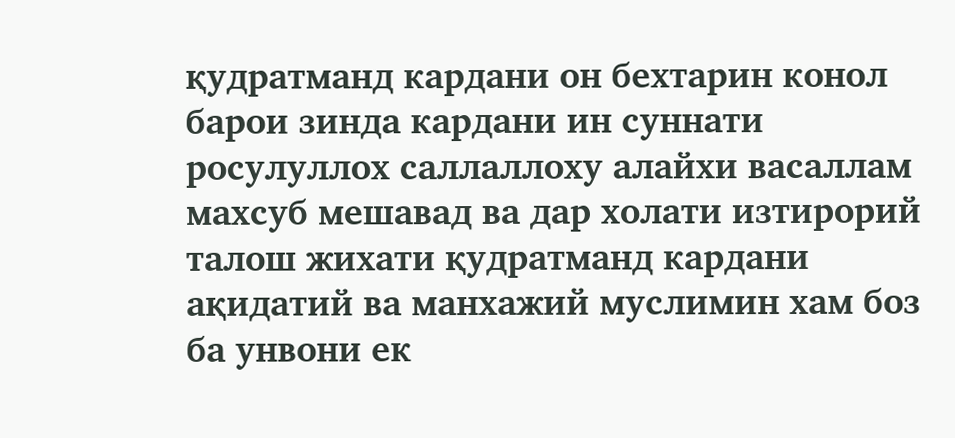қудратманд кардани он бехтарин конол барои зинда кардани ин суннати росулуллох саллаллоху алайхи васаллам махсуб мешавад ва дар холати изтирорий талош жихати қудратманд кардани ақидатий ва манхажий муслимин хам боз ба унвони ек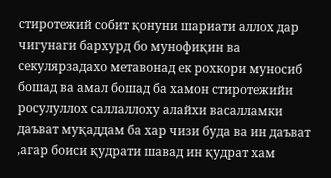стиротежий собит қонуни шариати аллох дар чигунаги бархурд бо мунофиқин ва секулярзадахо метавонад ек рохкори муносиб бошад ва амал бошад ба хамон стиротежийи росулуллох саллаллоху алайхи васалламки даъват муқаддам ба хар чизи буда ва ин даъват ,агар боиси қудрати шавад ин қудрат хам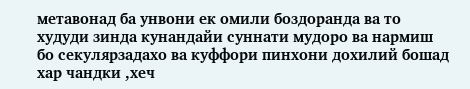метавонад ба унвони ек омили боздоранда ва то худуди зинда кунандайи суннати мудоро ва нармиш бо секулярзадахо ва куффори пинхони дохилий бошад хар чандки ,хеч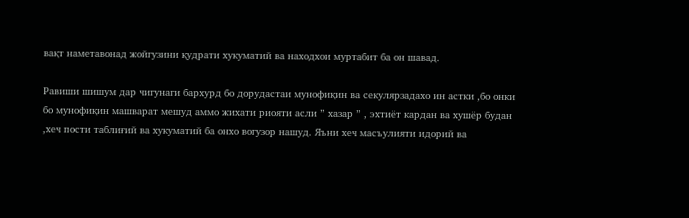вақт наметавонад жойгузини қудрати хукуматий ва находхои муртабит ба он шавад.

Равиши шишум дар чигунаги бархурд бо дорудастаи мунофиқин ва секулярзадахо ин астки ,бо онки бо мунофиқин машварат мешуд аммо жихати риояти асли ” хазар ” , эхтиёт кардан ва хушёр будан ,хеч пости таблиғий ва хукуматий ба онхо вогузор нашуд. Яъни хеч масъулияти идорий ва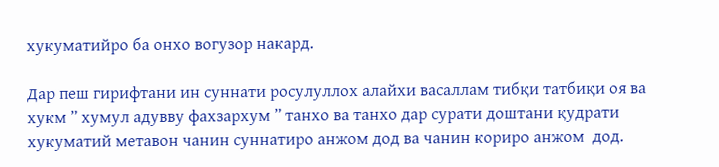хукуматийро ба онхо вогузор накард.

Дар пеш гирифтани ин суннати росулуллох алайхи васаллам тибқи татбиқи оя ва хукм ” хумул адувву фахзархум ” танхо ва танхо дар сурати доштани қудрати хукуматий метавон чанин суннатиро анжом дод ва чанин кориро анжом  дод.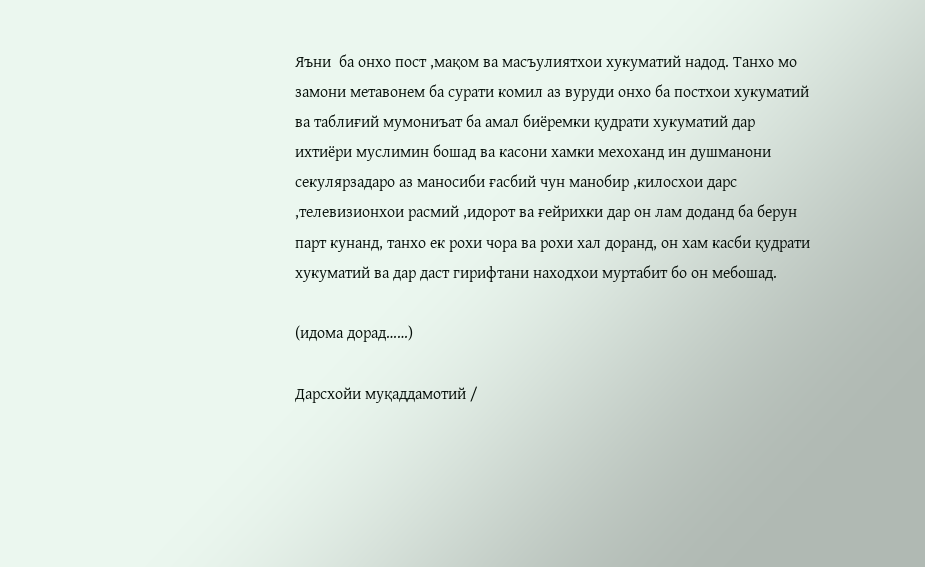Яъни  ба онхо пост ,мақом ва масъулиятхои хукуматий надод. Танхо мо замони метавонем ба сурати комил аз вуруди онхо ба постхои хукуматий ва таблиғий мумониъат ба амал биёремки қудрати хукуматий дар ихтиёри муслимин бошад ва касони хамки мехоханд ин душманони секулярзадаро аз маносиби ғасбий чун манобир ,килосхои дарс ,телевизионхои расмий ,идорот ва ғейрихки дар он лам доданд ба берун парт кунанд, танхо ек рохи чора ва рохи хал доранд, он хам касби қудрати хукуматий ва дар даст гирифтани находхои муртабит бо он мебошад.

(идома дорад……)

Дарсхойи муқаддамотий /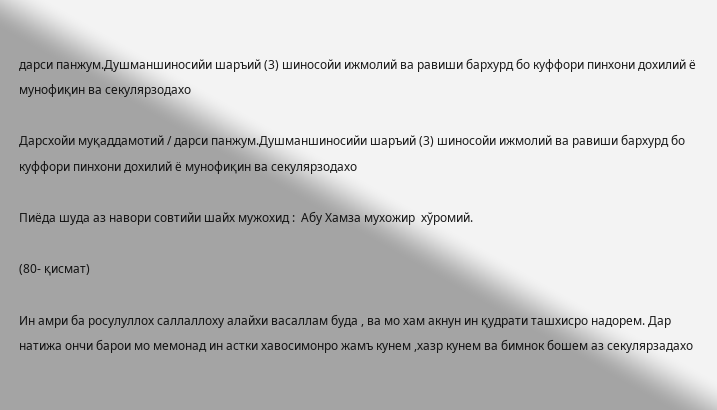дарси панжум.Душманшиносийи шаръий (3) шиносойи ижмолий ва равиши бархурд бо куффори пинхони дохилий ё мунофиқин ва секулярзодахо

Дарсхойи муқаддамотий / дарси панжум.Душманшиносийи шаръий (3) шиносойи ижмолий ва равиши бархурд бо куффори пинхони дохилий ё мунофиқин ва секулярзодахо

Пиёда шуда аз навори совтийи шайх мужохид :  Абу Хамза мухожир  хўромий.

(80- қисмат)

Ин амри ба росулуллох саллаллоху алайхи васаллам буда , ва мо хам акнун ин қудрати ташхисро надорем. Дар натижа ончи барои мо мемонад ин астки хавосимонро жамъ кунем ,хазр кунем ва бимнок бошем аз секулярзадахо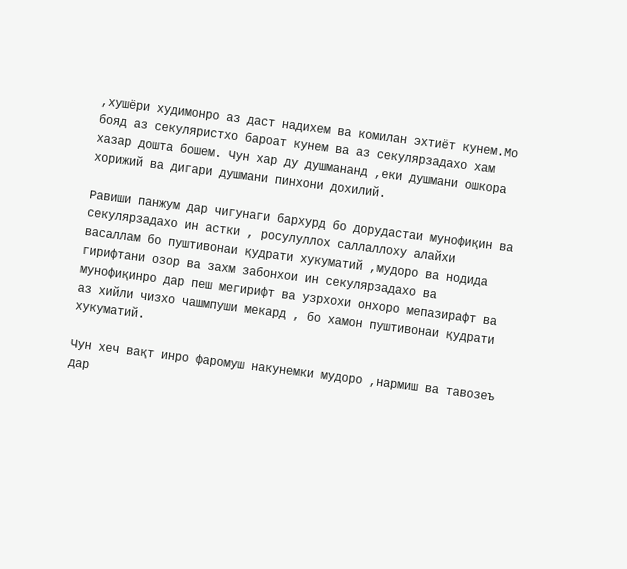,хушёри худимонро аз даст надихем ва комилан эхтиёт кунем.Мо бояд аз секуляристхо бароат кунем ва аз секулярзадахо хам хазар дошта бошем. Чун хар ду душмананд ,еки душмани ошкора хорижий ва дигари душмани пинхони дохилий.

Равиши панжум дар чигунаги бархурд бо дорудастаи мунофиқин ва секулярзадахо ин астки , росулуллох саллаллоху алайхи васаллам бо пуштивонаи қудрати хукуматий ,мудоро ва нодида гирифтани озор ва захм забонхои ин секулярзадахо ва мунофиқинро дар пеш мегирифт ва узрхохи онхоро мепазирафт ва аз хийли чизхо чашмпуши мекард , бо хамон пуштивонаи қудрати хукуматий.

Чун хеч вақт инро фаромуш накунемки мудоро ,нармиш ва тавозеъ дар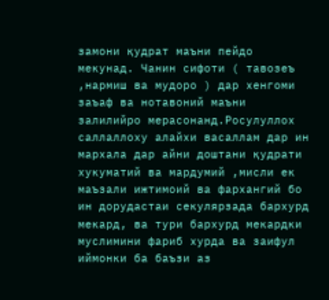замони қудрат маъни пейдо мекунад. Чанин сифоти ( тавозеъ ,нармиш ва мудоро ) дар хенгоми заъаф ва нотавоний маъни залилийро мерасонанд.Росулуллох саллаллоху алайхи васаллам дар ин мархала дар айни доштани қудрати хукуматий ва мардумий ,мисли ек маъзали ижтимоий ва фархангий бо ин дорудастаи секулярзада бархурд мекард, ва тури бархурд мекардки  муслимини фариб хурда ва заифул иймонки ба баъзи аз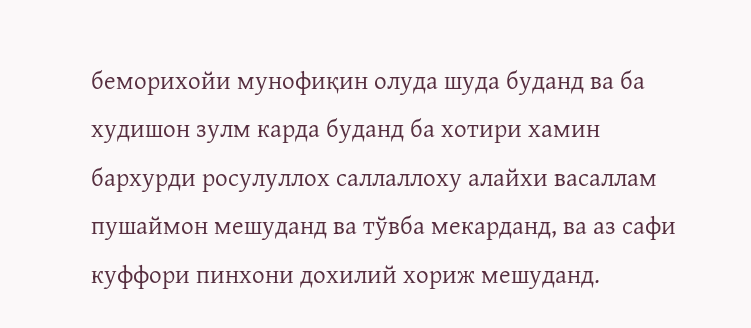беморихойи мунофиқин олуда шуда буданд ва ба худишон зулм карда буданд ба хотири хамин бархурди росулуллох саллаллоху алайхи васаллам пушаймон мешуданд ва тўвба мекарданд, ва аз сафи куффори пинхони дохилий хориж мешуданд.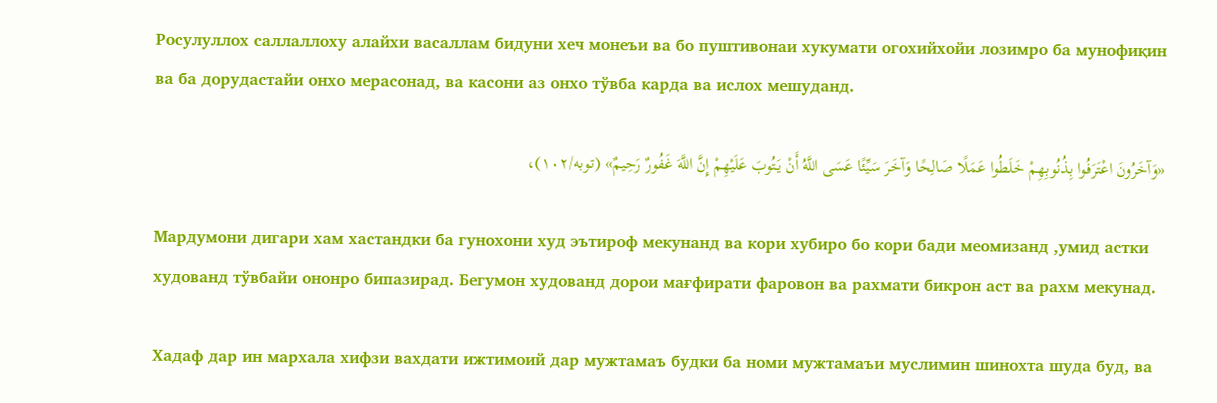Росулуллох саллаллоху алайхи васаллам бидуни хеч монеъи ва бо пуштивонаи хукумати огохийхойи лозимро ба мунофиқин ва ба дорудастайи онхо мерасонад, ва касони аз онхо тўвба карда ва ислох мешуданд.

«وَآخَرُونَ اعْتَرَفُوا بِذُنُوبِهِمْ خَلَطُوا عَمَلًا صَالِحًا وَآخَرَ سَيِّئًا عَسَى اللَّهُ أَنْ يَتُوبَ عَلَيْهِمْ إِنَّ اللَّهَ غَفُورٌ رَحِيمٌ» (توبه/۱۰۲)،

Мардумони дигари хам хастандки ба гунохони худ эътироф мекунанд ва кори хубиро бо кори бади меомизанд ,умид астки худованд тўвбайи ононро бипазирад. Бегумон худованд дорои мағфирати фаровон ва рахмати бикрон аст ва рахм мекунад.

Хадаф дар ин мархала хифзи вахдати ижтимоий дар мужтамаъ будки ба номи мужтамаъи муслимин шинохта шуда буд, ва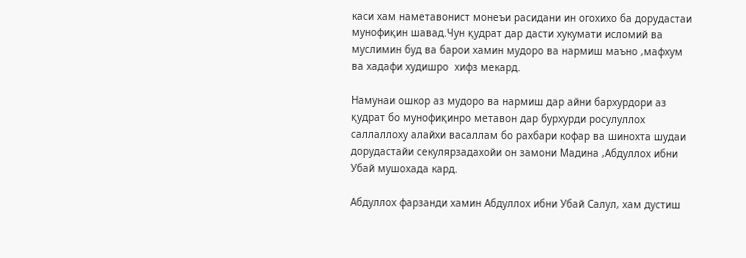каси хам наметавонист монеъи расидани ин огохихо ба дорудастаи мунофиқин шавад.Чун қудрат дар дасти хукумати исломий ва муслимин буд ва барои хамин мудоро ва нармиш маъно ,мафхум ва хадафи худишро  хифз мекард.

Намунаи ошкор аз мудоро ва нармиш дар айни бархурдори аз қудрат бо мунофиқинро метавон дар бурхурди росулуллох саллаллоху алайхи васаллам бо рахбари кофар ва шинохта шудаи дорудастайи секулярзадахойи он замони Мадина ,Абдуллох ибни Убай мушохада кард.

Абдуллох фарзанди хамин Абдуллох ибни Убай Салул, хам дустиш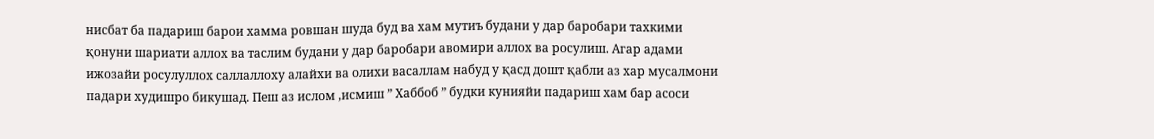нисбат ба падариш барои хамма ровшан шуда буд ва хам мутиъ будани у дар баробари тахкими қонуни шариати аллох ва таслим будани у дар баробари авомири аллох ва росулиш. Агар адами ижозайи росулуллох саллаллоху алайхи ва олихи васаллам набуд у қасд дошт қабли аз хар мусалмони падари худишро бикушад. Пеш аз ислом ,исмиш ” Хаббоб ” будки кунияйи падариш хам бар асоси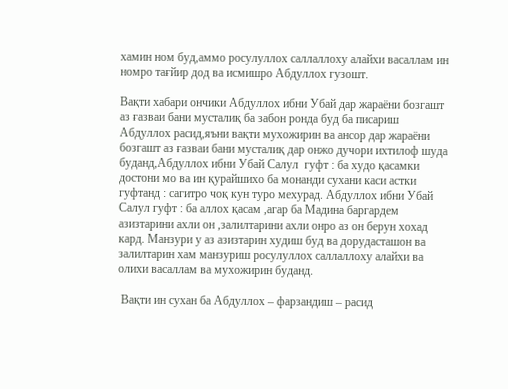хамин ном буд,аммо росулуллох саллаллоху алайхи васаллам ин номро тағйир дод ва исмишро Абдуллох гузошт.

Вақти хабари ончики Абдуллох ибни Убай дар жараёни бозгашт аз ғазваи бани мусталиқ ба забон ронда буд ба писариш Абдуллох расид,яъни вақти мухожирин ва ансор дар жараёни бозгашт аз ғазваи бани мусталиқ дар онжо дучори ихтилоф шуда буданд,Абдуллох ибни Убай Салул  гуфт : ба худо қасамки достони мо ва ин қурайшихо ба монанди сухани каси астки гуфтанд : сагитро чоқ кун туро мехурад. Абдуллох ибни Убай Салул гуфт : ба аллох қасам ,агар ба Мадина баргардем азизтарини ахли он ,залилтарини ахли онро аз он берун хохад кард. Манзури у аз азизтарин худиш буд ва дорудасташон ва залилтарин хам манзуриш росулуллох саллаллоху алайхи ва олихи васаллам ва мухожирин буданд.

 Вақти ин сухан ба Абдуллох – фарзандиш – расид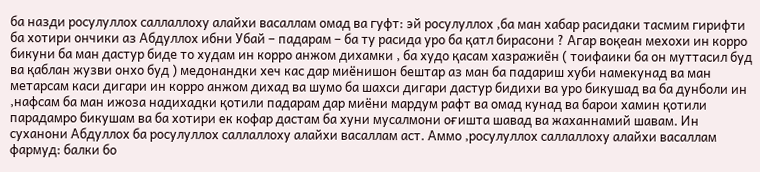ба назди росулуллох саллаллоху алайхи васаллам омад ва гуфт: эй росулуллох ,ба ман хабар расидаки тасмим гирифти ба хотири ончики аз Абдуллох ибни Убай – падарам – ба ту расида уро ба қатл бирасони ? Агар воқеан мехохи ин корро бикуни ба ман дастур биде то худам ин корро анжом дихамки , ба худо қасам хазражиён ( тоифаики ба он муттасил буд ва қаблан жузви онхо буд ) медонандки хеч кас дар миёнишон бештар аз ман ба падариш хуби намекунад ва ман метарсам каси дигари ин корро анжом дихад ва шумо ба шахси дигари дастур бидихи ва уро бикушад ва ба дунболи ин ,нафсам ба ман ижоза надихадки қотили падарам дар миёни мардум рафт ва омад кунад ва барои хамин қотили парадамро бикушам ва ба хотири ек кофар дастам ба хуни мусалмони оғишта шавад ва жаханнамий шавам. Ин суханони Абдуллох ба росулуллох саллаллоху алайхи васаллам аст. Аммо ,росулуллох саллаллоху алайхи васаллам фармуд: балки бо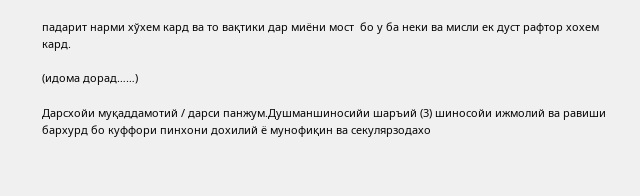падарит нарми хўхем кард ва то вақтики дар миёни мост  бо у ба неки ва мисли ек дуст рафтор хохем кард.

(идома дорад……)

Дарсхойи муқаддамотий / дарси панжум.Душманшиносийи шаръий (3) шиносойи ижмолий ва равиши бархурд бо куффори пинхони дохилий ё мунофиқин ва секулярзодахо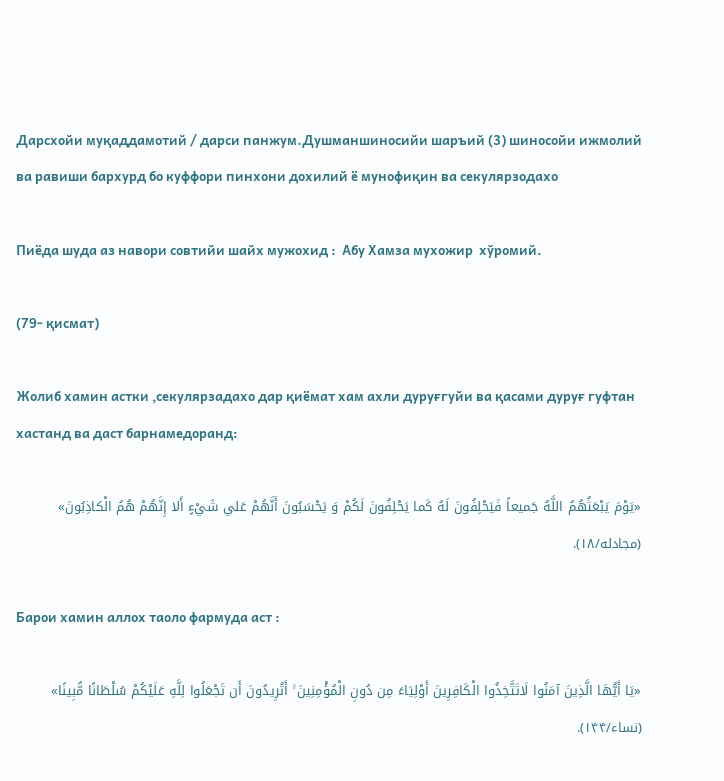Дарсхойи муқаддамотий / дарси панжум.Душманшиносийи шаръий (3) шиносойи ижмолий ва равиши бархурд бо куффори пинхони дохилий ё мунофиқин ва секулярзодахо

Пиёда шуда аз навори совтийи шайх мужохид :  Абу Хамза мухожир  хўромий.

(79- қисмат)

Жолиб хамин астки ,секулярзадахо дар қиёмат хам ахли дуруғгуйи ва қасами дуруғ гуфтан хастанд ва даст барнамедоранд:

«يَوْمَ يَبْعَثُهُمُ اللَّهُ جَميعاً فَيَحْلِفُونَ لَهُ کَما يَحْلِفُونَ لَکُمْ وَ يَحْسَبُونَ أَنَّهُمْ عَلي شَيْءٍ أَلا إِنَّهُمْ هُمُ الْکاذِبُونَ» (مجادله/۱۸).

Барои хамин аллох таоло фармуда аст :

«يَا أَيُّهَا الَّذِينَ آمَنُوا لَاتَتَّخِذُوا الْكَافِرِينَ أَوْلِيَاءَ مِن دُونِ الْمُؤْمِنِينَ ۚ أَتُرِيدُونَ أَن تَجْعَلُوا لِلَّهِ عَلَيْكُمْ سُلْطَانًا مُّبِينًا» (نساء/۱۴۴).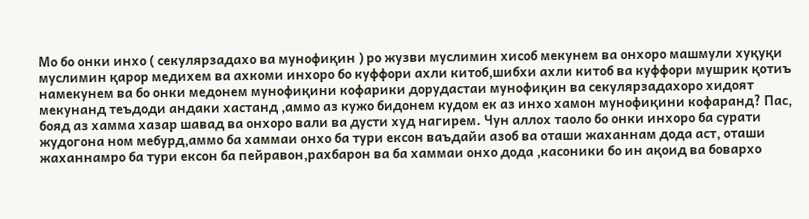Мо бо онки инхо ( секулярзадахо ва мунофиқин ) ро жузви муслимин хисоб мекунем ва онхоро машмули хуқуқи муслимин қарор медихем ва ахкоми инхоро бо куффори ахли китоб,шибхи ахли китоб ва куффори мушрик қотиъ намекунем ва бо онки медонем мунофиқини кофарики дорудастаи мунофиқин ва секулярзадахоро хидоят мекунанд теъдоди андаки хастанд ,аммо аз кужо бидонем кудом ек аз инхо хамон мунофиқини кофаранд? Пас, бояд аз хамма хазар шавад ва онхоро вали ва дусти худ нагирем. Чун аллох таоло бо онки инхоро ба сурати жудогона ном мебурд,аммо ба хаммаи онхо ба тури ексон ваъдайи азоб ва оташи жаханнам дода аст, оташи жаханнамро ба тури ексон ба пейравон,рахбарон ва ба хаммаи онхо дода ,касоники бо ин ақоид ва бовархо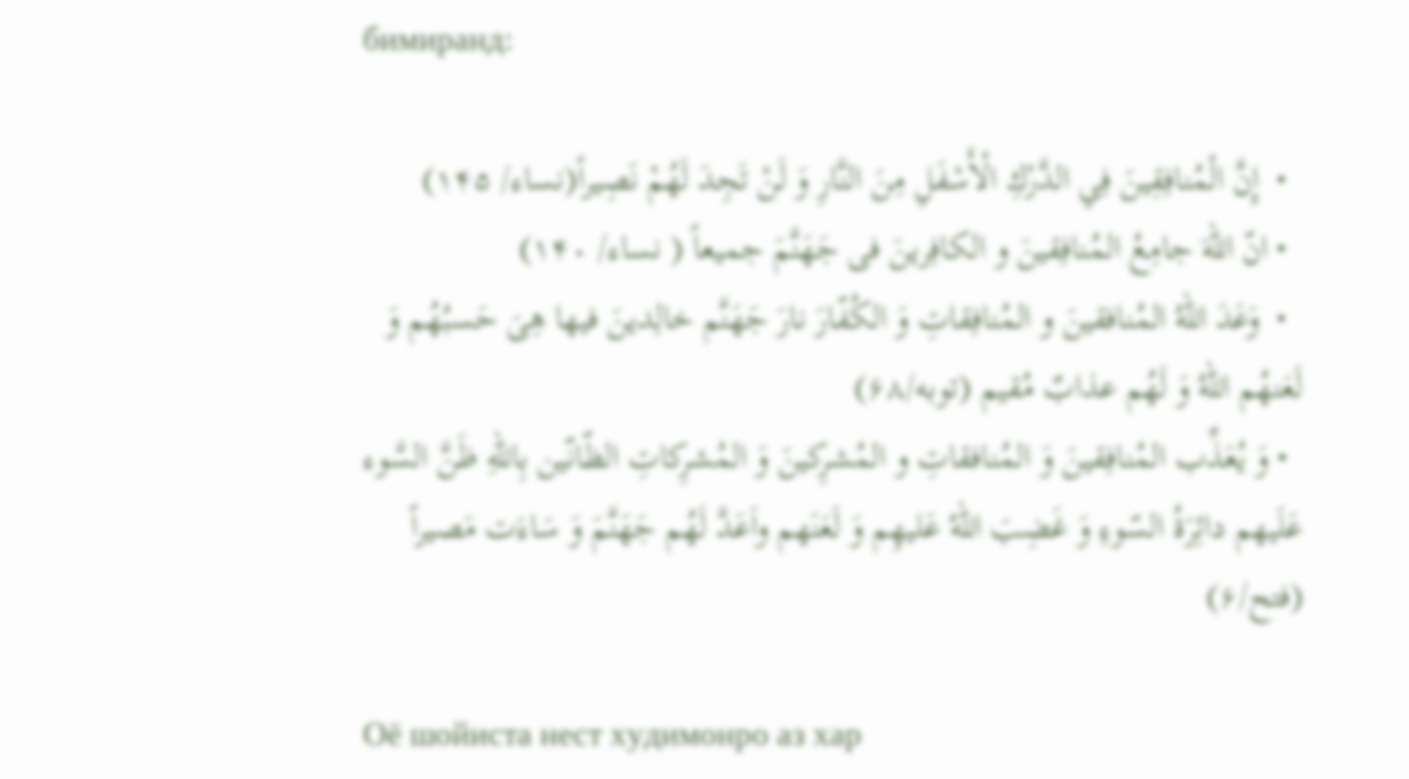бимиранд:

  •  إِنَّ الْمُنافِقِينَ فِي الدَّرْكِ الْأَسْفَلِ مِنَ النَّارِ وَ لَنْ تَجِدَ لَهُمْ نَصِيراً(نساء/ ۱۴۵)
  • انّ اللّهَ جامِعُ المُنافِقینَ و الکافِرینَ فی جَهَنَّمَ جمیعاً ( نساء/ ۱۴۰)
  •  وَعَدَ اللّهُ المُنافقینَ و المُنافِقاتِ وَ الکُفّارَ نارَ جَهَنَّم خالِدینَ فیها هِیَ حَسبُهُم وَ لَعَنهُم اللّهُ وَ لَهُم عذابٌ مُقیم (توبه/۶۸)
  • وَ یُعَذِّب المُنافِقینَ وَ المُنافقاتِ و المُشرِکینَ وَ المُشرِکاتِ الظّانّین بِاللّهِ ظَنَّ السَّوء عَلَیهم دائِرَةُ السّوءِ وَ غَضِبَ اللّهُ عَلیهِم وَ لَعَنَهم واَعَدَّ لَهُم جَهَنَّمَ وَ سَاءَت مَصیراً (فتح/۶)

Оё шойиста нест худимонро аз хар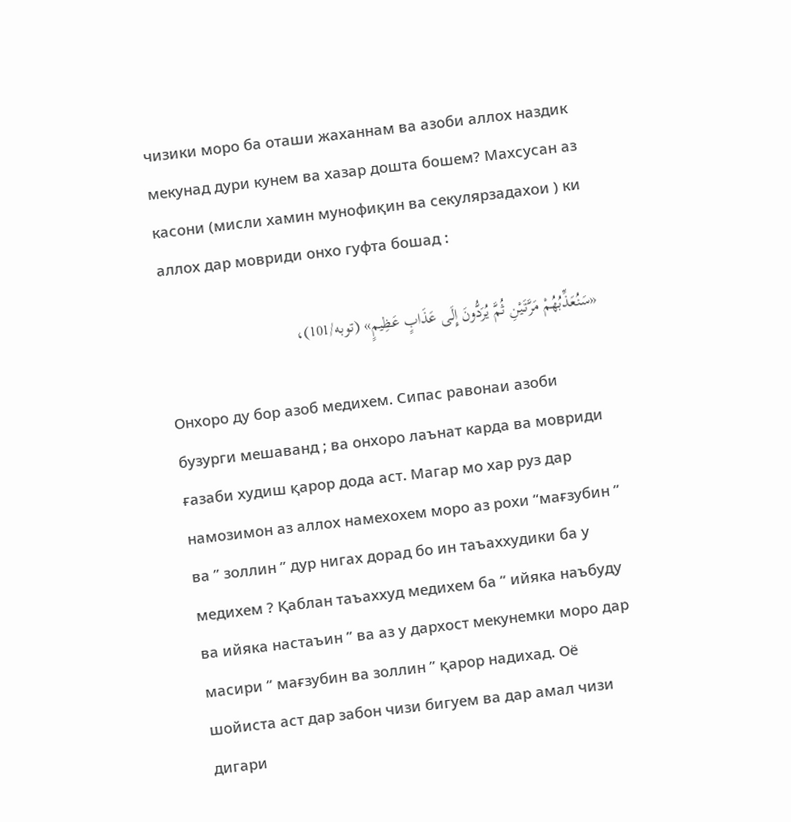чизики моро ба оташи жаханнам ва азоби аллох наздик мекунад дури кунем ва хазар дошта бошем? Махсусан аз касони (мисли хамин мунофиқин ва секулярзадахои ) ки аллох дар мовриди онхо гуфта бошад :

«سَنُعَذِّبُهُمْ مَرَّتَیْنِ ثُمَّ یُرَدُّونَ إِلَى عَذَابٍ عَظِیمٍ» (توبه/101)،

Онхоро ду бор азоб медихем. Сипас равонаи азоби бузурги мешаванд ; ва онхоро лаънат карда ва мовриди ғазаби худиш қарор дода аст. Магар мо хар руз дар намозимон аз аллох намехохем моро аз рохи “мағзубин ” ва ” золлин ” дур нигах дорад бо ин таъаххудики ба у медихем ? Қаблан таъаххуд медихем ба ” ийяка наъбуду ва ийяка настаъин ” ва аз у дархост мекунемки моро дар масири ” мағзубин ва золлин ” қарор надихад. Оё шойиста аст дар забон чизи бигуем ва дар амал чизи дигари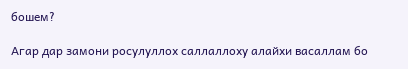бошем?

Агар дар замони росулуллох саллаллоху алайхи васаллам бо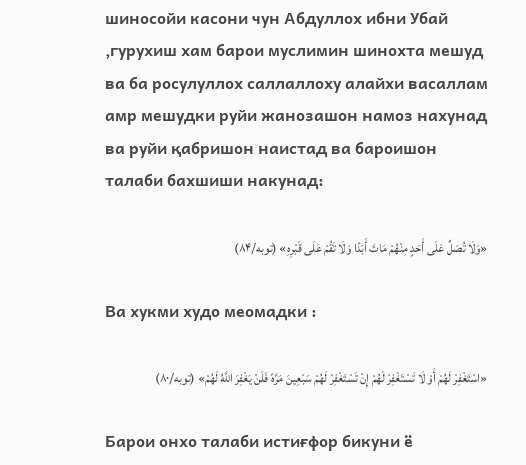шиносойи касони чун Абдуллох ибни Убай ,гурухиш хам барои муслимин шинохта мешуд ва ба росулуллох саллаллоху алайхи васаллам амр мешудки руйи жанозашон намоз нахунад ва руйи қабришон наистад ва бароишон талаби бахшиши накунад:

«وَلَا تُصَلِّ عَلَى أَحَدٍ مِنْهُمْ مَاتَ أَبَدًا وَلَا تَقُمْ عَلَى قَبْرِهِ» (توبه/۸۴)

Ва хукми худо меомадки :

«اسْتَغْفِرْ لَهُمْ أَوْ لَا تَسْتَغْفِرْ لَهُمْ إِنْ تَسْتَغْفِرْ لَهُمْ سَبْعِینَ مَرَّهً فَلَنْ یَغْفِرَ اللَّهُ لَهُمْ» (توبه/۸۰)

Барои онхо талаби истиғфор бикуни ё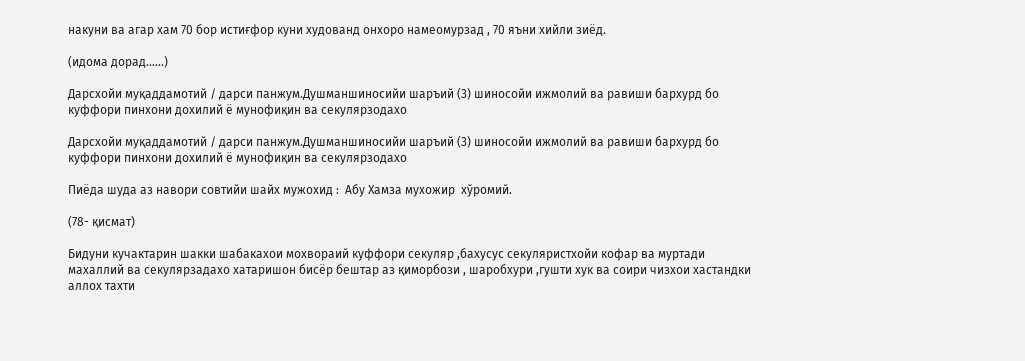накуни ва агар хам 70 бор истиғфор куни худованд онхоро намеомурзад , 70 яъни хийли зиёд.

(идома дорад……)

Дарсхойи муқаддамотий / дарси панжум.Душманшиносийи шаръий (3) шиносойи ижмолий ва равиши бархурд бо куффори пинхони дохилий ё мунофиқин ва секулярзодахо

Дарсхойи муқаддамотий / дарси панжум.Душманшиносийи шаръий (3) шиносойи ижмолий ва равиши бархурд бо куффори пинхони дохилий ё мунофиқин ва секулярзодахо

Пиёда шуда аз навори совтийи шайх мужохид :  Абу Хамза мухожир  хўромий.

(78- қисмат)

Бидуни кучактарин шакки шабакахои мохвораий куффори секуляр ,бахусус секуляристхойи кофар ва муртади махаллий ва секулярзадахо хатаришон бисёр бештар аз қиморбози , шаробхури ,гушти хук ва соири чизхои хастандки аллох тахти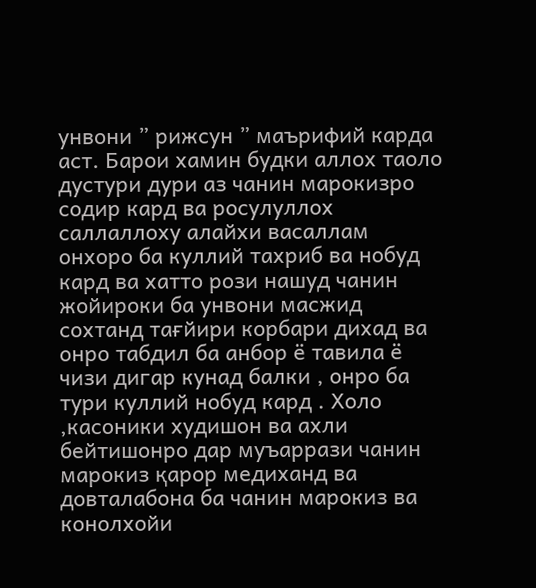унвони ” рижсун ” маърифий карда аст. Барои хамин будки аллох таоло дустури дури аз чанин марокизро содир кард ва росулуллох саллаллоху алайхи васаллам онхоро ба куллий тахриб ва нобуд кард ва хатто рози нашуд чанин жойироки ба унвони масжид сохтанд тағйири корбари дихад ва онро табдил ба анбор ё тавила ё чизи дигар кунад балки , онро ба тури куллий нобуд кард . Холо ,касоники худишон ва ахли бейтишонро дар муъаррази чанин марокиз қарор медиханд ва довталабона ба чанин марокиз ва конолхойи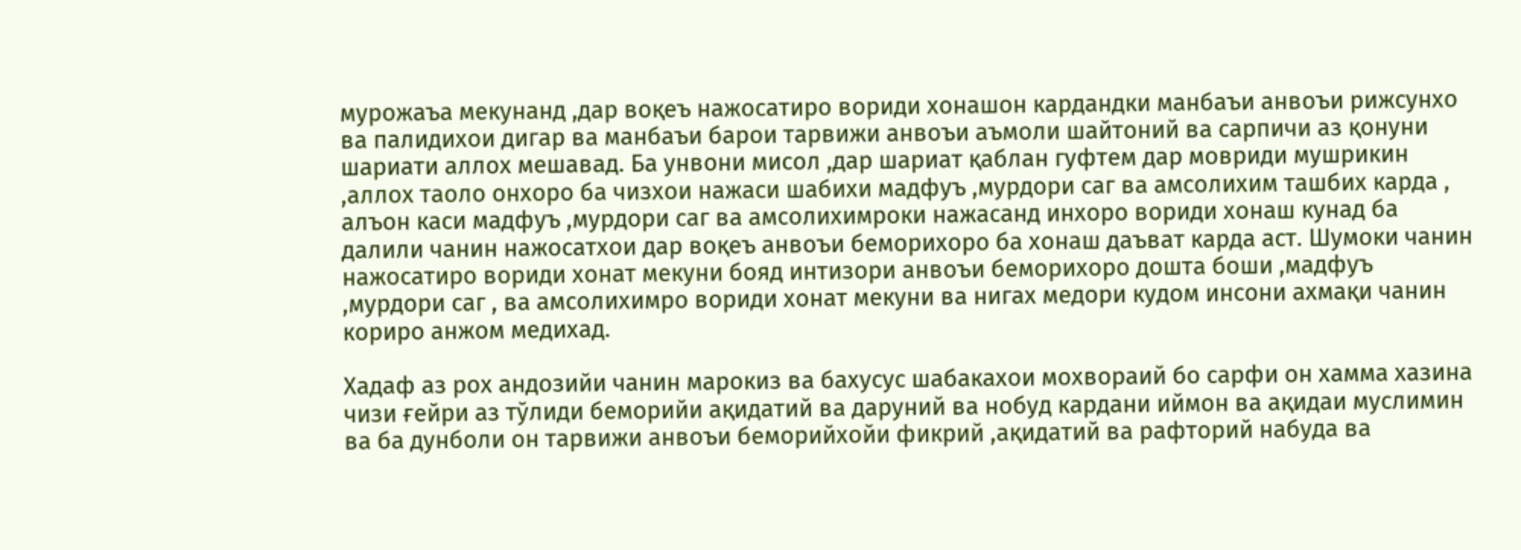мурожаъа мекунанд ,дар воқеъ нажосатиро вориди хонашон кардандки манбаъи анвоъи рижсунхо ва палидихои дигар ва манбаъи барои тарвижи анвоъи аъмоли шайтоний ва сарпичи аз қонуни шариати аллох мешавад. Ба унвони мисол ,дар шариат қаблан гуфтем дар мовриди мушрикин ,аллох таоло онхоро ба чизхои нажаси шабихи мадфуъ ,мурдори саг ва амсолихим ташбих карда , алъон каси мадфуъ ,мурдори саг ва амсолихимроки нажасанд инхоро вориди хонаш кунад ба далили чанин нажосатхои дар воқеъ анвоъи беморихоро ба хонаш даъват карда аст. Шумоки чанин нажосатиро вориди хонат мекуни бояд интизори анвоъи беморихоро дошта боши ,мадфуъ ,мурдори саг , ва амсолихимро вориди хонат мекуни ва нигах медори кудом инсони ахмақи чанин кориро анжом медихад.

Хадаф аз рох андозийи чанин марокиз ва бахусус шабакахои мохвораий бо сарфи он хамма хазина чизи ғейри аз тўлиди беморийи ақидатий ва даруний ва нобуд кардани иймон ва ақидаи муслимин ва ба дунболи он тарвижи анвоъи беморийхойи фикрий ,ақидатий ва рафторий набуда ва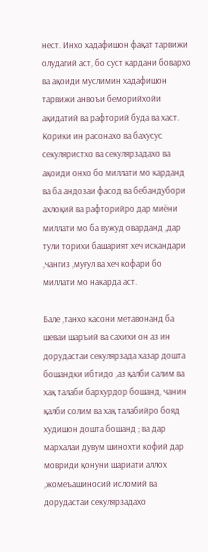нест. Инхо хадафишон фақат тарвижи олудагий аст, бо суст кардани бовархо ва ақоиди муслимин хадафишон тарвижи анвоъи беморийхойи ақидатий ва рафторий буда ва хаст. Корики ин расонахо ва бахусус секуляристхо ва секулярзадахо ва ақоиди онхо бо миллати мо карданд ва ба андозаи фасод ва бебандубори ахлоқий ва рафторийро дар миёни миллати мо ба вужуд оварданд ,дар тули торихи башарият хеч искандари ,чангиз ,муғул ва хеч кофари бо миллати мо накарда аст.

Бале ,танхо касони метавонанд ба шеваи шаръий ва сахихи он аз ин дорудастаи секулярзада хазар дошта бошандки ибтидо ,аз қалби салим ва хақ талаби бархурдор бошанд, чанин қалби солим ва хақ талабийро бояд худишон дошта бошанд ; ва дар мархалаи дувум шинохти кофий дар мовриди қонуни шариати аллох ,жомеъашиносий исломий ва дорудастаи секулярзадахо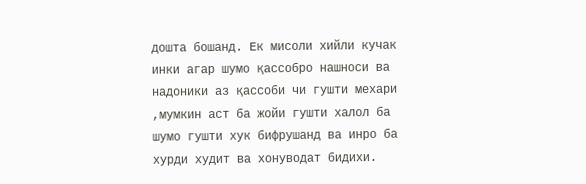дошта бошанд. Ек мисоли хийли кучак инки агар шумо қассобро нашноси ва надоники аз қассоби чи гушти мехари ,мумкин аст ба жойи гушти халол ба шумо гушти хук бифрушанд ва инро ба хурди худит ва хонуводат бидихи.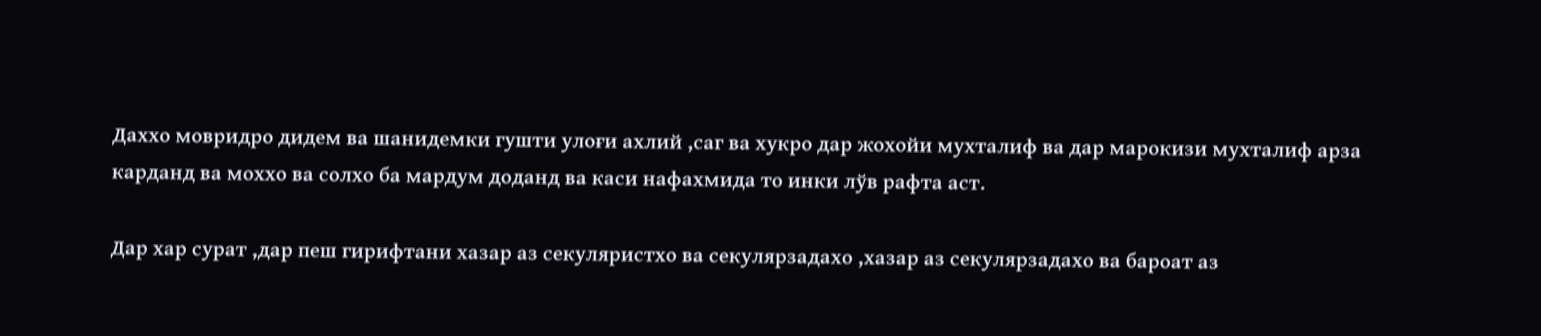Даххо мовридро дидем ва шанидемки гушти улоғи ахлий ,саг ва хукро дар жохойи мухталиф ва дар марокизи мухталиф арза карданд ва моххо ва солхо ба мардум доданд ва каси нафахмида то инки лўв рафта аст.

Дар хар сурат ,дар пеш гирифтани хазар аз секуляристхо ва секулярзадахо ,хазар аз секулярзадахо ва бароат аз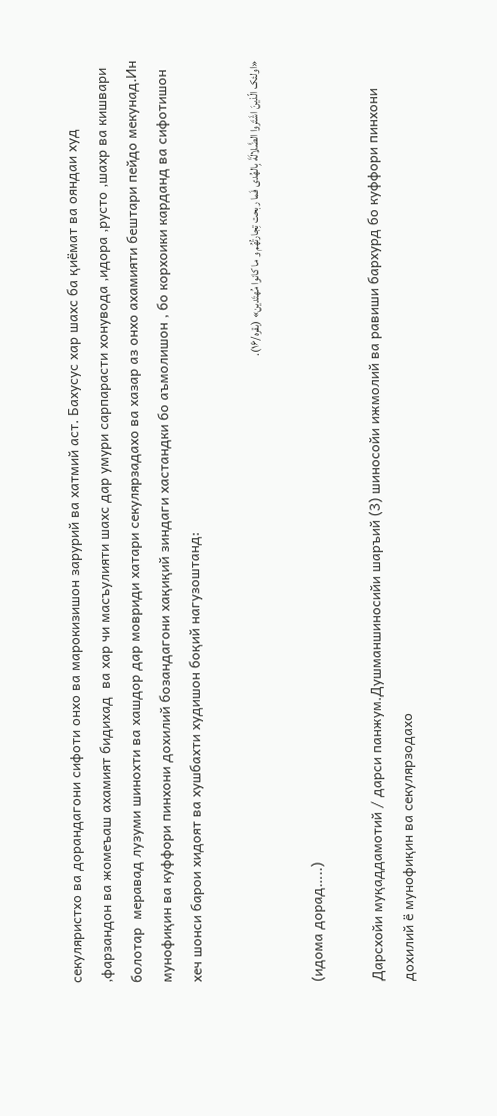секуляристхо ва дорандагони сифоти онхо ва марокизишон зарурий ва хатмий аст. Бахусус хар шахс ба қиёмат ва ояндаи худ ,фарзандон ва жомеъаш ахамият бидихад  ва хар чи масъулияти шахс дар умури сарпарасти хонувода ,идора ,русто ,шахр ва кишвари болотар  меравад лузуми шинохти ва хашдор дар мовриди хатари секулярзадахо ва хазар аз онхо ахамияти бештари пейдо мекунад.Ин мунофиқин ва куффори пинхони дохилий бозандагони хақиқий зиндаги хастандки бо аъмолишон , бо корхоики карданд ва сифотишон хеч шонси барои хидоят ва хушбахти худишон боқий нагузоштанд:

«اولئک الّذینَ اشَتَروا الضَّلالَةَ بِالهُدی فَما ربحت تِجارتُهُم و ما کانوا مُهتَدین» (بقره/۱۶).

(идома дорад…..)

Дарсхойи муқаддамотий / дарси панжум.Душманшиносийи шаръий (3) шиносойи ижмолий ва равиши бархурд бо куффори пинхони дохилий ё мунофиқин ва секулярзодахо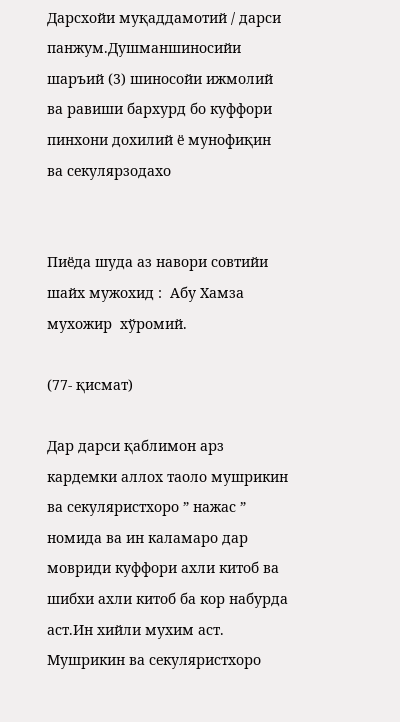Дарсхойи муқаддамотий / дарси панжум.Душманшиносийи шаръий (3) шиносойи ижмолий ва равиши бархурд бо куффори пинхони дохилий ё мунофиқин ва секулярзодахо


Пиёда шуда аз навори совтийи шайх мужохид :  Абу Хамза мухожир  хўромий.

(77- қисмат)

Дар дарси қаблимон арз кардемки аллох таоло мушрикин ва секуляристхоро ” нажас ” номида ва ин каламаро дар мовриди куффори ахли китоб ва шибхи ахли китоб ба кор набурда аст.Ин хийли мухим аст. Мушрикин ва секуляристхоро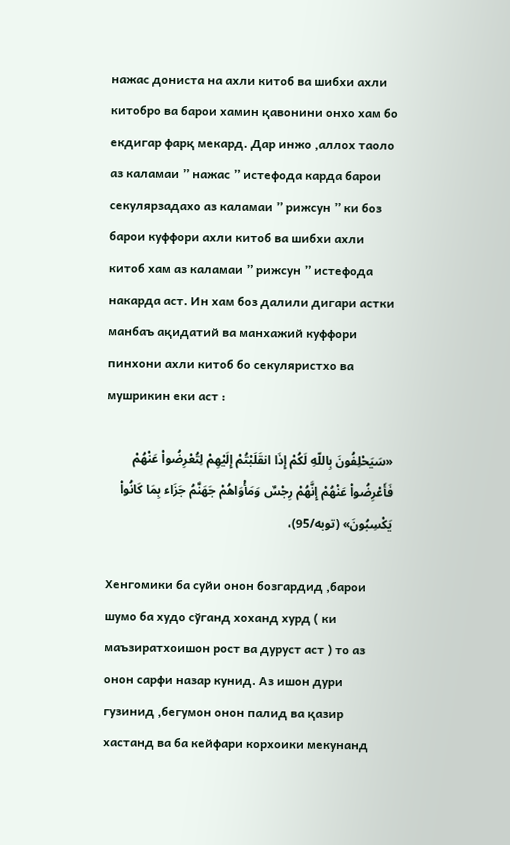нажас дониста на ахли китоб ва шибхи ахли китобро ва барои хамин қавонини онхо хам бо екдигар фарқ мекард. Дар инжо ,аллох таоло аз каламаи ” нажас ” истефода карда барои секулярзадахо аз каламаи ” рижсун ” ки боз барои куффори ахли китоб ва шибхи ахли китоб хам аз каламаи ” рижсун ” истефода накарда аст. Ин хам боз далили дигари астки манбаъ ақидатий ва манхажий куффори пинхони ахли китоб бо секуляристхо ва мушрикин еки аст :

«سَیَحْلِفُونَ بِاللّهِ لَکُمْ إِذَا انقَلَبْتُمْ إِلَیْهِمْ لِتُعْرِضُواْ عَنْهُمْ فَأَعْرِضُواْ عَنْهُمْ إِنَّهُمْ رِجْسٌ وَمَأْوَاهُمْ جَهَنَّمُ جَزَاء بِمَا کَانُواْ یَکْسِبُونَ» (توبه/95)،

Хенгомики ба суйи онон бозгардид ,барои шумо ба худо сўганд хоханд хурд ( ки маъзиратхоишон рост ва дуруст аст ) то аз онон сарфи назар кунид. Аз ишон дури гузинид ,бегумон онон палид ва қазир хастанд ва ба кейфари корхоики мекунанд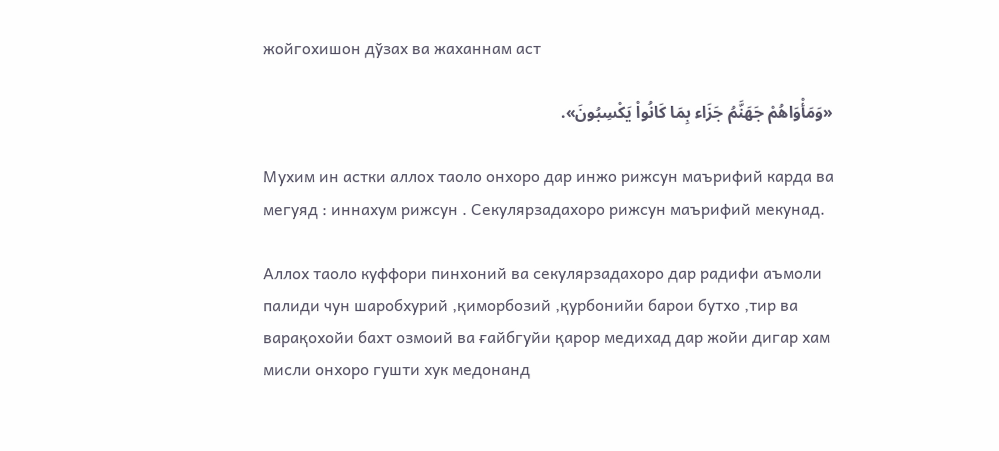жойгохишон дўзах ва жаханнам аст

«وَمَأْوَاهُمْ جَهَنَّمُ جَزَاء بِمَا کَانُواْ یَکْسِبُونَ».

Мухим ин астки аллох таоло онхоро дар инжо рижсун маърифий карда ва мегуяд : иннахум рижсун . Секулярзадахоро рижсун маърифий мекунад.

Аллох таоло куффори пинхоний ва секулярзадахоро дар радифи аъмоли палиди чун шаробхурий ,қиморбозий ,қурбонийи барои бутхо ,тир ва варақохойи бахт озмоий ва ғайбгуйи қарор медихад дар жойи дигар хам мисли онхоро гушти хук медонанд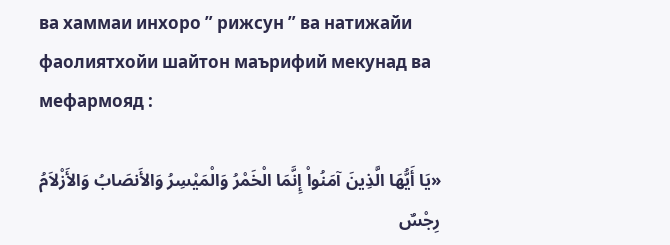ва хаммаи инхоро ” рижсун ” ва натижайи фаолиятхойи шайтон маърифий мекунад ва мефармояд :

«یَا أَیُّهَا الَّذِینَ آمَنُواْ إِنَّمَا الْخَمْرُ وَالْمَیْسِرُ وَالأَنصَابُ وَالأَزْلاَمُ رِجْسٌ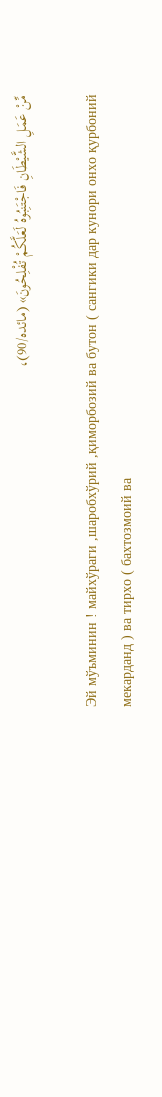مِّنْ عَمَلِ الشَّیْطَانِ فَاجْتَنِبُوهُ لَعَلَّکُمْ تُفْلِحُونَ» (مائده/90)،

Эй мўъминин ! майхўраги ,шаробхўрий ,қиморбозий ва бутон ( сангики дар кунори онхо қурбоний мекарданд ) ва тирхо ( бахтозмоий ва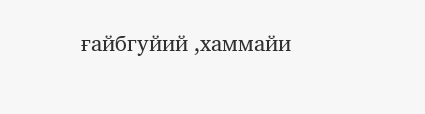ғайбгуйий ,хаммайи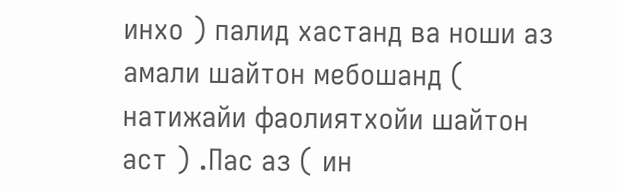инхо ) палид хастанд ва ноши аз амали шайтон мебошанд ( натижайи фаолиятхойи шайтон аст ) .Пас аз ( ин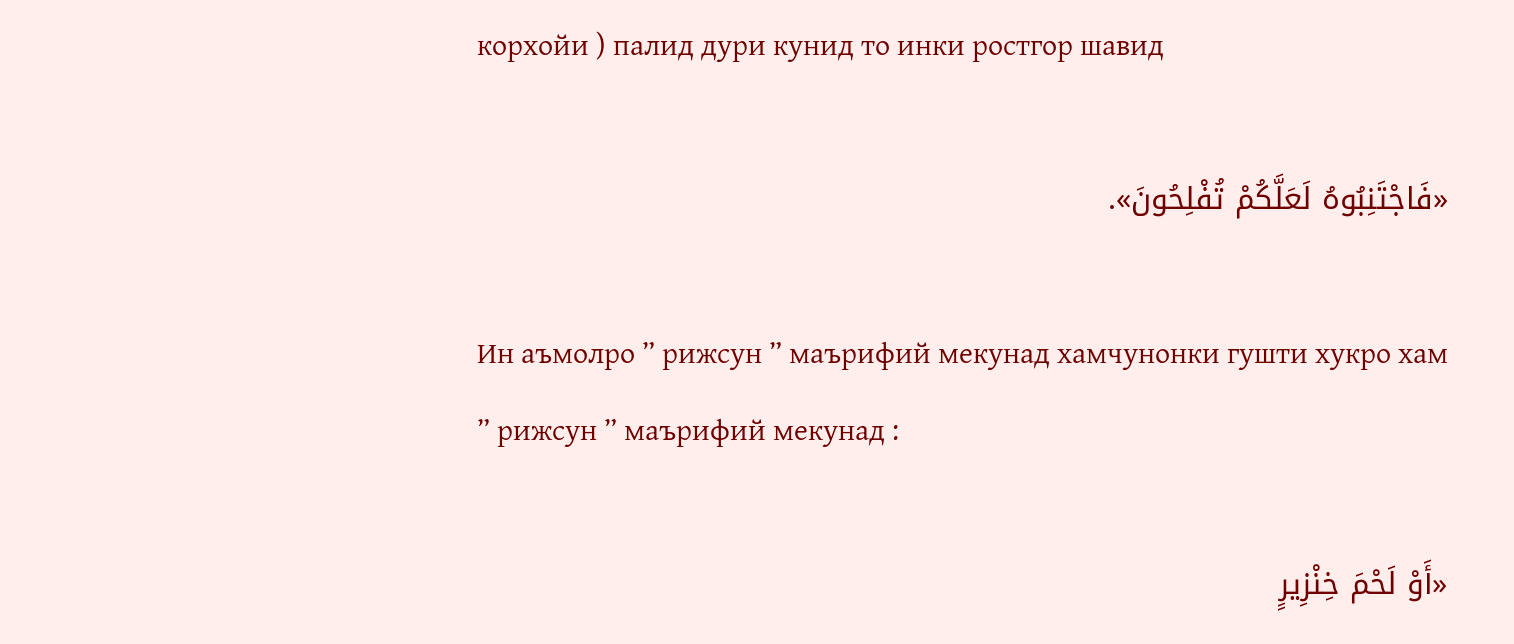корхойи ) палид дури кунид то инки ростгор шавид

«فَاجْتَنِبُوهُ لَعَلَّکُمْ تُفْلِحُونَ».

Ин аъмолро ” рижсун ” маърифий мекунад хамчунонки гушти хукро хам ” рижсун ” маърифий мекунад :

«أَوْ لَحْمَ خِنْزِيرٍ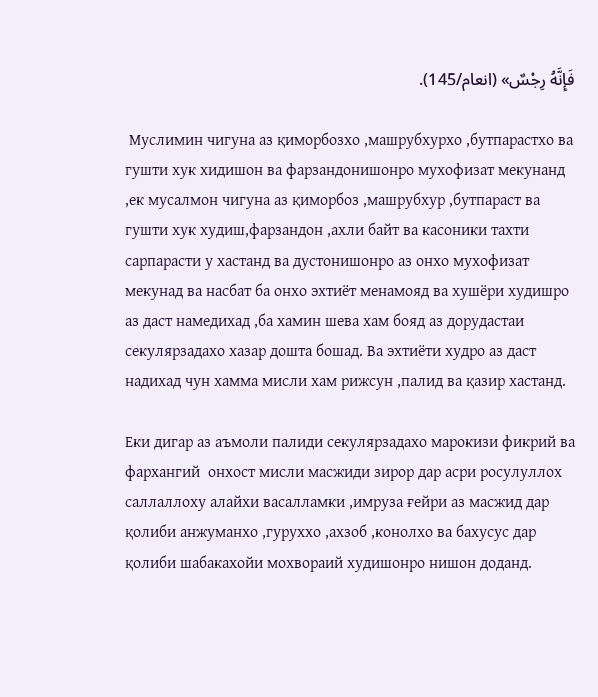فَإِنَّهُ رِجْسٌ» (انعام/145).

 Муслимин чигуна аз қиморбозхо ,машрубхурхо ,бутпарастхо ва гушти хук хидишон ва фарзандонишонро мухофизат мекунанд ,ек мусалмон чигуна аз қиморбоз ,машрубхур ,бутпараст ва гушти хук худиш,фарзандон ,ахли байт ва касоники тахти сарпарасти у хастанд ва дустонишонро аз онхо мухофизат мекунад ва насбат ба онхо эхтиёт менамояд ва хушёри худишро аз даст намедихад ,ба хамин шева хам бояд аз дорудастаи секулярзадахо хазар дошта бошад. Ва эхтиёти худро аз даст надихад чун хамма мисли хам рижсун ,палид ва қазир хастанд.

Еки дигар аз аъмоли палиди секулярзадахо марокизи фикрий ва фархангий  онхост мисли масжиди зирор дар асри росулуллох саллаллоху алайхи васалламки ,имруза ғейри аз масжид дар қолиби анжуманхо ,гуруххо ,ахзоб ,конолхо ва бахусус дар қолиби шабакахойи мохвораий худишонро нишон доданд.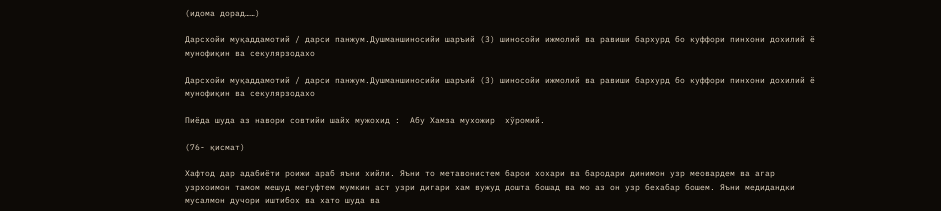(идома дорад……)

Дарсхойи муқаддамотий / дарси панжум.Душманшиносийи шаръий (3) шиносойи ижмолий ва равиши бархурд бо куффори пинхони дохилий ё мунофиқин ва секулярзодахо

Дарсхойи муқаддамотий / дарси панжум.Душманшиносийи шаръий (3) шиносойи ижмолий ва равиши бархурд бо куффори пинхони дохилий ё мунофиқин ва секулярзодахо

Пиёда шуда аз навори совтийи шайх мужохид :  Абу Хамза мухожир  хўромий.

(76- қисмат)

Хафтод дар адабиёти роижи араб яъни хийли. Яъни то метавонистем барои хохари ва бародари динимон узр меовардем ва агар узрхоимон тамом мешуд мегуфтем мумкин аст узри дигари хам вужуд дошта бошад ва мо аз он узр бехабар бошем. Яъни медидандки мусалмон дучори иштибох ва хато шуда ва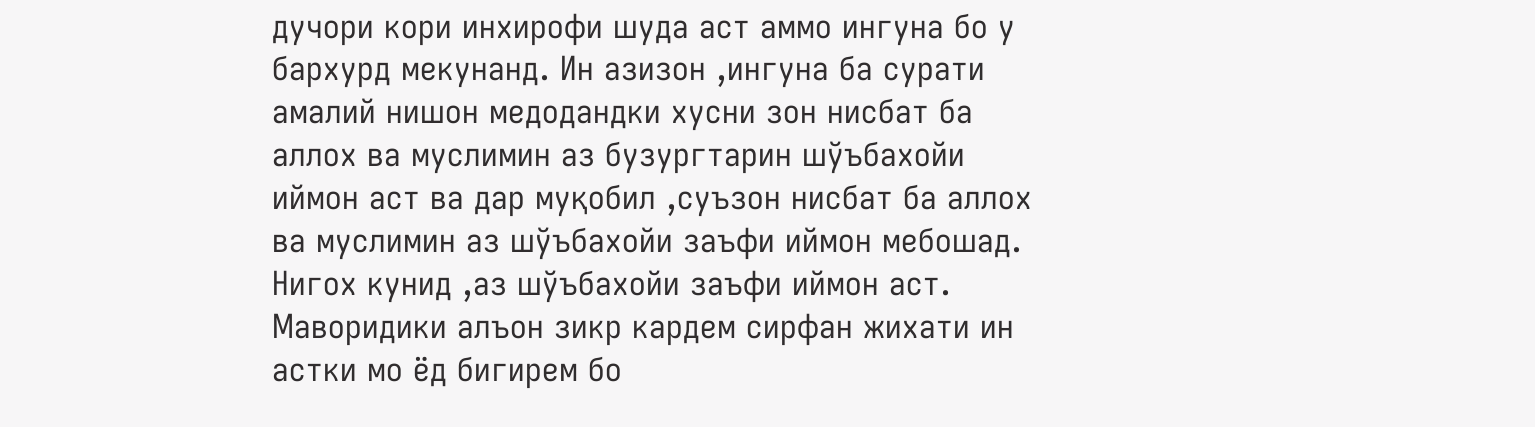дучори кори инхирофи шуда аст аммо ингуна бо у бархурд мекунанд. Ин азизон ,ингуна ба сурати амалий нишон медодандки хусни зон нисбат ба аллох ва муслимин аз бузургтарин шўъбахойи иймон аст ва дар муқобил ,суъзон нисбат ба аллох ва муслимин аз шўъбахойи заъфи иймон мебошад. Нигох кунид ,аз шўъбахойи заъфи иймон аст. Маворидики алъон зикр кардем сирфан жихати ин астки мо ёд бигирем бо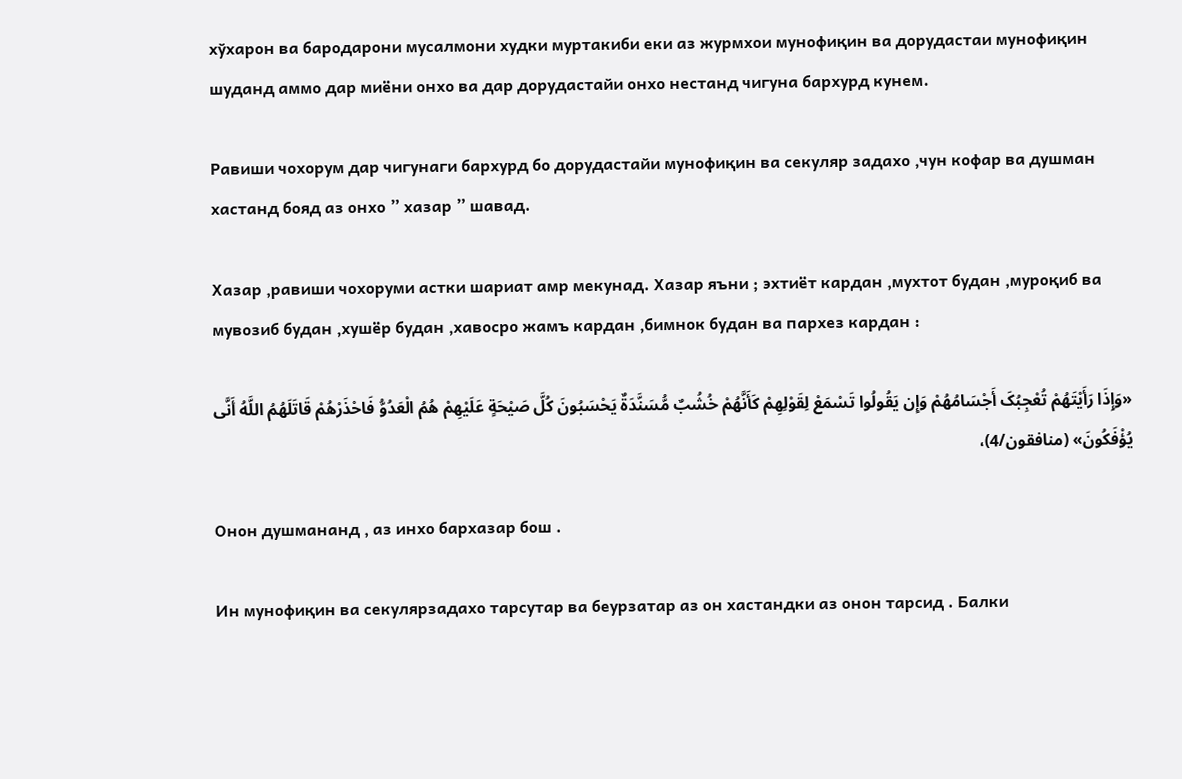хўхарон ва бародарони мусалмони худки муртакиби еки аз журмхои мунофиқин ва дорудастаи мунофиқин шуданд аммо дар миёни онхо ва дар дорудастайи онхо нестанд чигуна бархурд кунем.

Равиши чохорум дар чигунаги бархурд бо дорудастайи мунофиқин ва секуляр задахо ,чун кофар ва душман хастанд бояд аз онхо ” хазар ” шавад.

Хазар ,равиши чохоруми астки шариат амр мекунад. Хазар яъни ; эхтиёт кардан ,мухтот будан ,муроқиб ва мувозиб будан ,хушёр будан ,хавосро жамъ кардан ,бимнок будан ва пархез кардан :

«وَإِذَا رَأَیْتَهُمْ تُعْجِبُکَ أَجْسَامُهُمْ وَإِن یَقُولُوا تَسْمَعْ لِقَوْلِهِمْ کَأَنَّهُمْ خُشُبٌ مُّسَنَّدَةٌ یَحْسَبُونَ کُلَّ صَیْحَةٍ عَلَیْهِمْ هُمُ الْعَدُوُّ فَاحْذَرْهُمْ قَاتَلَهُمُ اللَّهُ أَنَّى یُؤْفَکُونَ» (منافقون/4)،

Онон душмананд , аз инхо бархазар бош .

Ин мунофиқин ва секулярзадахо тарсутар ва беурзатар аз он хастандки аз онон тарсид . Балки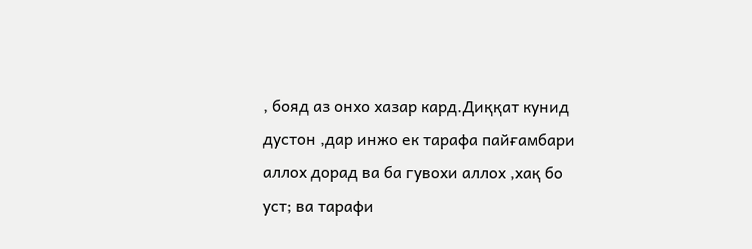, бояд аз онхо хазар кард.Диққат кунид дустон ,дар инжо ек тарафа пайғамбари аллох дорад ва ба гувохи аллох ,хақ бо уст; ва тарафи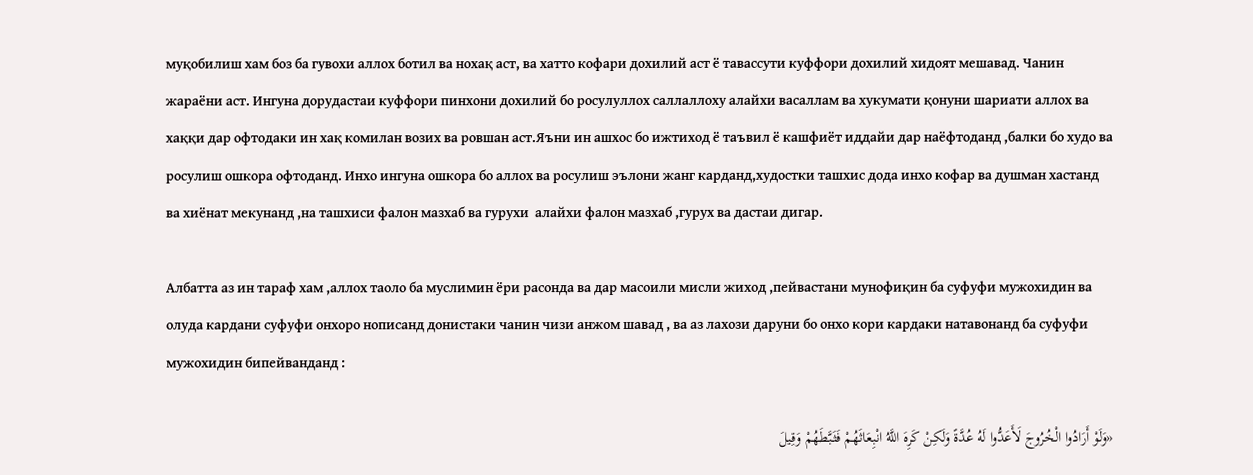муқобилиш хам боз ба гувохи аллох ботил ва нохақ аст, ва хатто кофари дохилий аст ё тавассути куффори дохилий хидоят мешавад. Чанин жараёни аст. Ингуна дорудастаи куффори пинхони дохилий бо росулуллох саллаллоху алайхи васаллам ва хукумати қонуни шариати аллох ва хаққи дар офтодаки ин хақ комилан возих ва ровшан аст.Яъни ин ашхос бо ижтиход ё таъвил ё кашфиёт иддайи дар наёфтоданд ,балки бо худо ва росулиш ошкора офтоданд. Инхо ингуна ошкора бо аллох ва росулиш эълони жанг карданд,худостки ташхис дода инхо кофар ва душман хастанд ва хиёнат мекунанд ,на ташхиси фалон мазхаб ва гурухи  алайхи фалон мазхаб ,гурух ва дастаи дигар.

Албатта аз ин тараф хам ,аллох таоло ба муслимин ёри расонда ва дар масоили мисли жиход ,пейвастани мунофиқин ба суфуфи мужохидин ва олуда кардани суфуфи онхоро нописанд донистаки чанин чизи анжом шавад , ва аз лахози даруни бо онхо кори кардаки натавонанд ба суфуфи мужохидин бипейванданд :

«وَلَوْ أَرَادُوا الْخُرُوجَ لَأَعَدُّوا لَهُ عُدَّةً وَلَكِنْ كَرِهَ اللَّهُ انْبِعَاثَهُمْ فَثَبَّطَهُمْ وَقِيلَ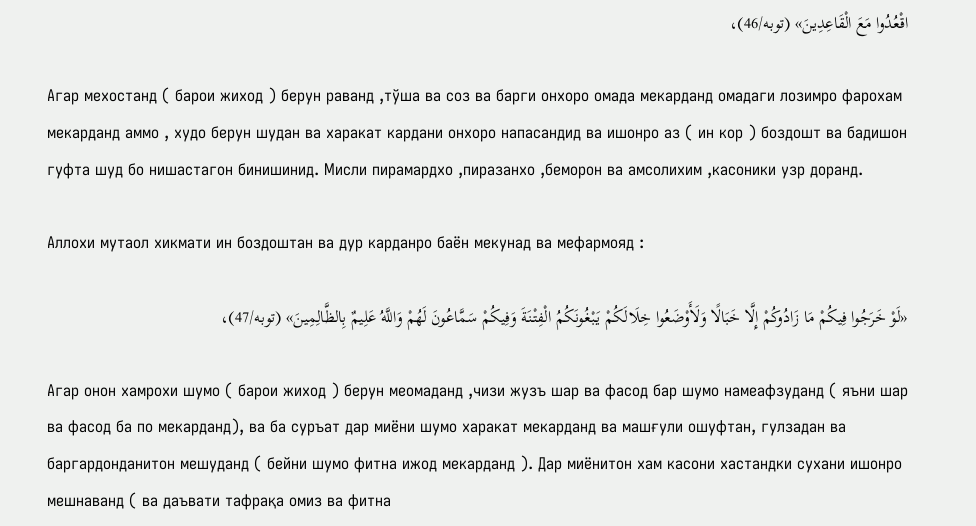اقْعُدُوا مَعَ الْقَاعِدِينَ» (توبه/46)،

Агар мехостанд ( барои жиход ) берун раванд ,тўша ва соз ва барги онхоро омада мекарданд омадаги лозимро фарохам мекарданд аммо , худо берун шудан ва харакат кардани онхоро напасандид ва ишонро аз ( ин кор ) боздошт ва бадишон гуфта шуд бо нишастагон бинишинид. Мисли пирамардхо ,пиразанхо ,беморон ва амсолихим ,касоники узр доранд.

Аллохи мутаол хикмати ин боздоштан ва дур карданро баён мекунад ва мефармояд :

«لَوْ خَرَجُوا فِيكُمْ مَا زَادُوكُمْ إِلَّا خَبَالًا وَلَأَوْضَعُوا خِلَالَكُمْ يَبْغُونَكُمُ الْفِتْنَةَ وَفِيكُمْ سَمَّاعُونَ لَهُمْ وَاللَّهُ عَلِيمٌ بِالظَّالِمِينَ» (توبه/47)،

Агар онон хамрохи шумо ( барои жиход ) берун меомаданд ,чизи жузъ шар ва фасод бар шумо намеафзуданд ( яъни шар ва фасод ба по мекарданд), ва ба суръат дар миёни шумо харакат мекарданд ва машғули ошуфтан, гулзадан ва баргардонданитон мешуданд ( бейни шумо фитна ижод мекарданд ). Дар миёнитон хам касони хастандки сухани ишонро мешнаванд ( ва даъвати тафрақа омиз ва фитна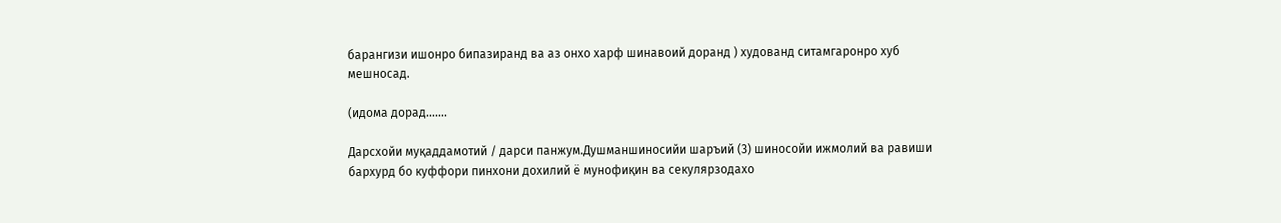барангизи ишонро бипазиранд ва аз онхо харф шинавоий доранд ) худованд ситамгаронро хуб мешносад.

(идома дорад…….

Дарсхойи муқаддамотий / дарси панжум.Душманшиносийи шаръий (3) шиносойи ижмолий ва равиши бархурд бо куффори пинхони дохилий ё мунофиқин ва секулярзодахо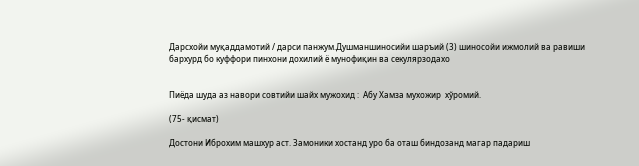Дарсхойи муқаддамотий / дарси панжум.Душманшиносийи шаръий (3) шиносойи ижмолий ва равиши бархурд бо куффори пинхони дохилий ё мунофиқин ва секулярзодахо


Пиёда шуда аз навори совтийи шайх мужохид :  Абу Хамза мухожир  хўромий.

(75- қисмат)

Достони Иброхим машхур аст. Замоники хостанд уро ба оташ биндозанд магар падариш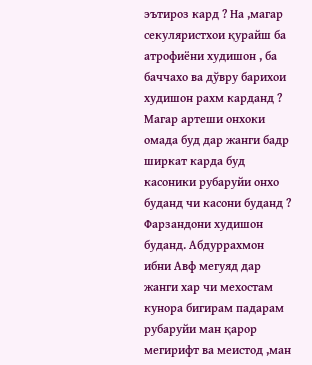эътироз кард ? На ,магар секуляристхои қурайш ба  атрофиёни худишон , ба баччахо ва дўвру барихои худишон рахм карданд ? Магар артеши онхоки омада буд дар жанги бадр ширкат карда буд касоники рубаруйи онхо буданд чи касони буданд ? Фарзандони худишон буданд. Абдуррахмон ибни Авф мегуяд дар жанги хар чи мехостам кунора бигирам падарам рубаруйи ман қарор мегирифт ва меистод ,ман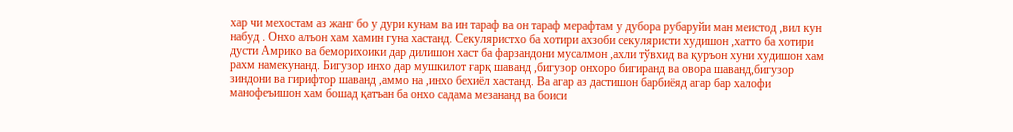хар чи мехостам аз жанг бо у дури кунам ва ин тараф ва он тараф мерафтам у дубора рубаруйи ман меистод ,вил кун набуд . Онхо алъон хам хамин гуна хастанд. Секуляристхо ба хотири ахзоби секуляристи худишон ,хатто ба хотири дусти Амрико ва беморихоики дар дилишон хаст ба фарзандони мусалмон ,ахли тўвхид ва қуръон хуни худишон хам рахм намекунанд. Бигузор инхо дар мушкилот ғарқ шаванд ,бигузор онхоро бигиранд ва овора шаванд,бигузор зиндони ва гирифтор шаванд ,аммо на ,инхо бехиёл хастанд. Ва агар аз дастишон барбиёяд агар бар халофи манофеъишон хам бошад қатъан ба онхо садама мезананд ва боиси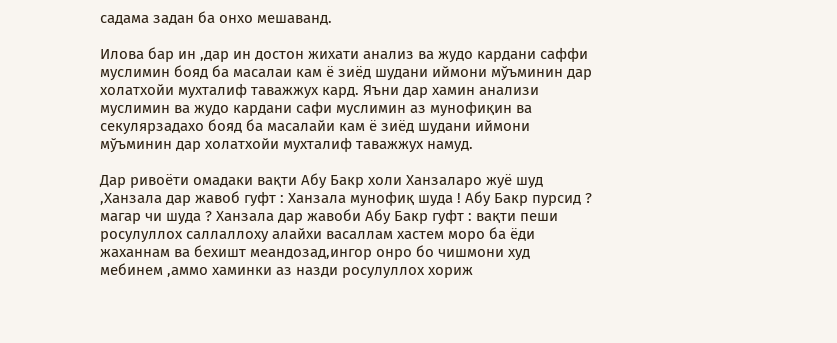садама задан ба онхо мешаванд.

Илова бар ин ,дар ин достон жихати анализ ва жудо кардани саффи муслимин бояд ба масалаи кам ё зиёд шудани иймони мўъминин дар холатхойи мухталиф таважжух кард. Яъни дар хамин анализи муслимин ва жудо кардани сафи муслимин аз мунофиқин ва секулярзадахо бояд ба масалайи кам ё зиёд шудани иймони мўъминин дар холатхойи мухталиф таважжух намуд.

Дар ривоёти омадаки вақти Абу Бакр холи Ханзаларо жуё шуд ,Ханзала дар жавоб гуфт : Ханзала мунофиқ шуда ! Абу Бакр пурсид ? магар чи шуда ? Ханзала дар жавоби Абу Бакр гуфт : вақти пеши росулуллох саллаллоху алайхи васаллам хастем моро ба ёди жаханнам ва бехишт меандозад,ингор онро бо чишмони худ мебинем ,аммо хаминки аз назди росулуллох хориж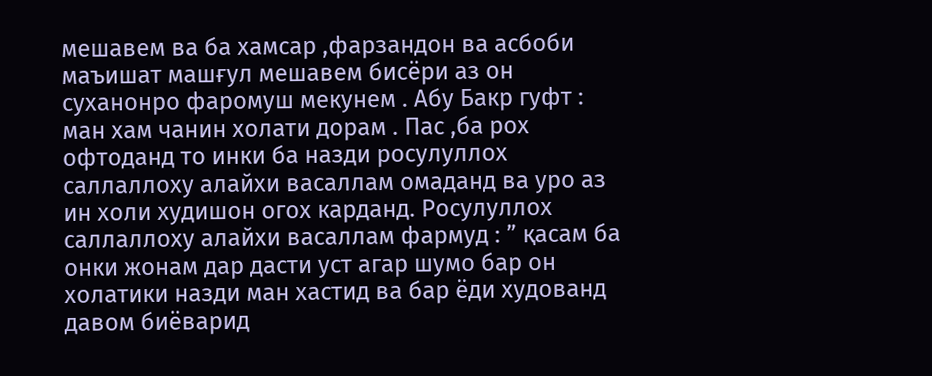мешавем ва ба хамсар ,фарзандон ва асбоби маъишат машғул мешавем бисёри аз он суханонро фаромуш мекунем . Абу Бакр гуфт : ман хам чанин холати дорам . Пас ,ба рох офтоданд то инки ба назди росулуллох саллаллоху алайхи васаллам омаданд ва уро аз ин холи худишон огох карданд. Росулуллох саллаллоху алайхи васаллам фармуд : ” қасам ба онки жонам дар дасти уст агар шумо бар он холатики назди ман хастид ва бар ёди худованд давом биёварид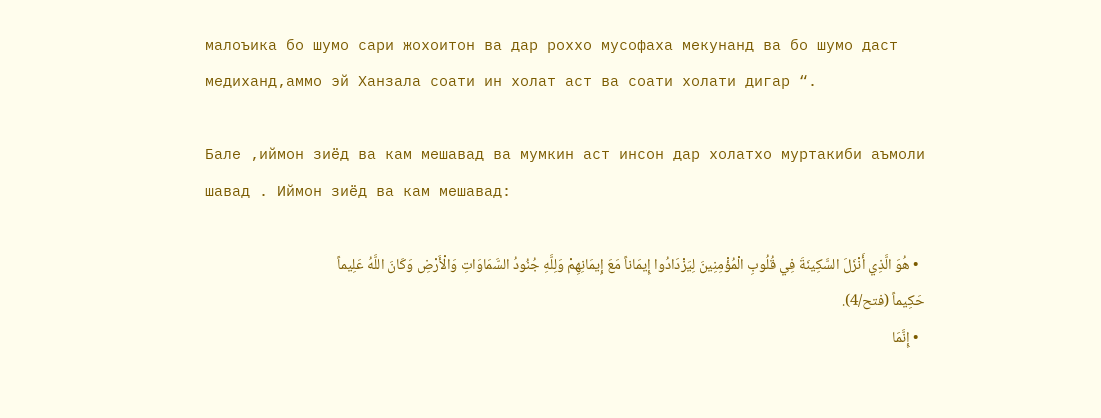малоъика бо шумо сари жохоитон ва дар роххо мусофаха мекунанд ва бо шумо даст медиханд,аммо эй Ханзала соати ин холат аст ва соати холати дигар “.

Бале ,иймон зиёд ва кам мешавад ва мумкин аст инсон дар холатхо муртакиби аъмоли шавад . Иймон зиёд ва кам мешавад:

  • هُوَ الَّذِي أَنْزَلَ السَّكِينَةَ فِي قُلُوبِ الْمُؤْمِنِينَ لِيَزْدَادُوا إِيمَاناً مَعَ إِيمَانِهِمْ وَلِلَّهِ جُنُودُ السَّمَاوَاتِ وَالْأَرْضِ وَكَانَ اللَّهُ عَلِيماً حَكِيماً (فتح/4).
  • إِنَّمَا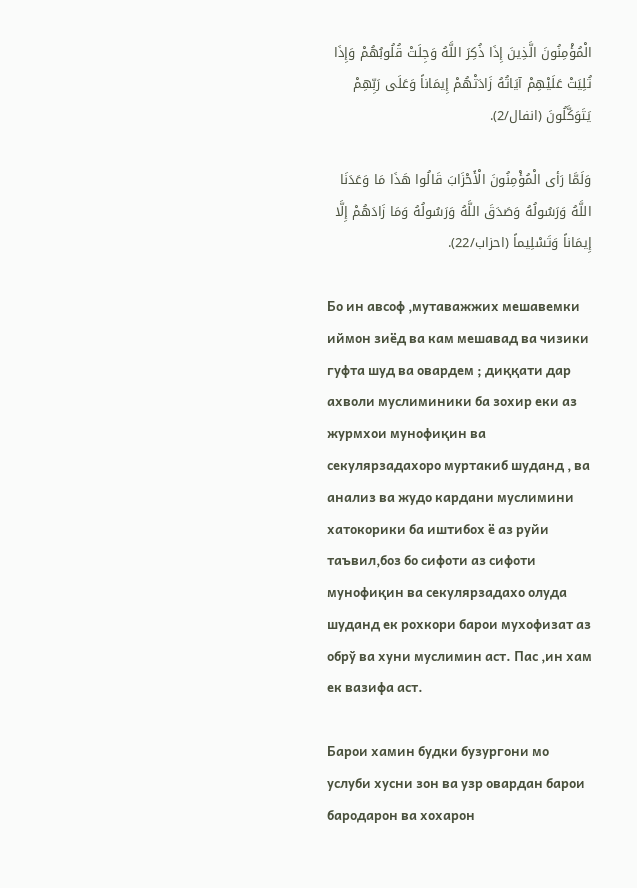الْمُؤْمِنُونَ الَّذِينَ إِذَا ذُكِرَ اللَّهُ وَجِلَتْ قُلُوبُهُمْ وَإِذَا تُلِيَتْ عَلَيْهِمْ آيَاتُهُ زَادَتْهُمْ إِيمَاناً وَعَلَى رَبِّهِمْ يَتَوَكَّلُونَ (انفال/2).

وَلَمَّا رَأى الْمُؤْمِنُونَ الْأَحْزَابَ قَالُوا هَذَا مَا وَعَدَنَا اللَّهُ وَرَسُولُهُ وَصَدَقَ اللَّهُ وَرَسُولُهُ وَمَا زَادَهُمْ إِلَّا إِيمَاناً وَتَسْلِيماً (احزاب/22).

Бо ин авсоф ,мутаважжих мешавемки иймон зиёд ва кам мешавад ва чизики гуфта шуд ва овардем ; диққати дар ахволи муслиминики ба зохир еки аз журмхои мунофиқин ва секулярзадахоро муртакиб шуданд , ва анализ ва жудо кардани муслимини хатокорики ба иштибох ё аз руйи таъвил,боз бо сифоти аз сифоти мунофиқин ва секулярзадахо олуда шуданд ек рохкори барои мухофизат аз обрў ва хуни муслимин аст. Пас ,ин хам ек вазифа аст.

Барои хамин будки бузургони мо услуби хусни зон ва узр овардан барои бародарон ва хохарон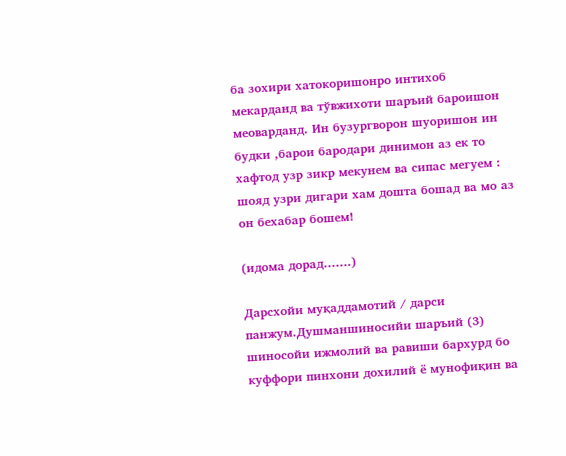ба зохири хатокоришонро интихоб мекарданд ва тўвжихоти шаръий бароишон меоварданд. Ин бузургворон шуоришон ин будки ,барои бародари динимон аз ек то хафтод узр зикр мекунем ва сипас мегуем : шояд узри дигари хам дошта бошад ва мо аз он бехабар бошем!

(идома дорад…….)

Дарсхойи муқаддамотий / дарси панжум.Душманшиносийи шаръий (3) шиносойи ижмолий ва равиши бархурд бо куффори пинхони дохилий ё мунофиқин ва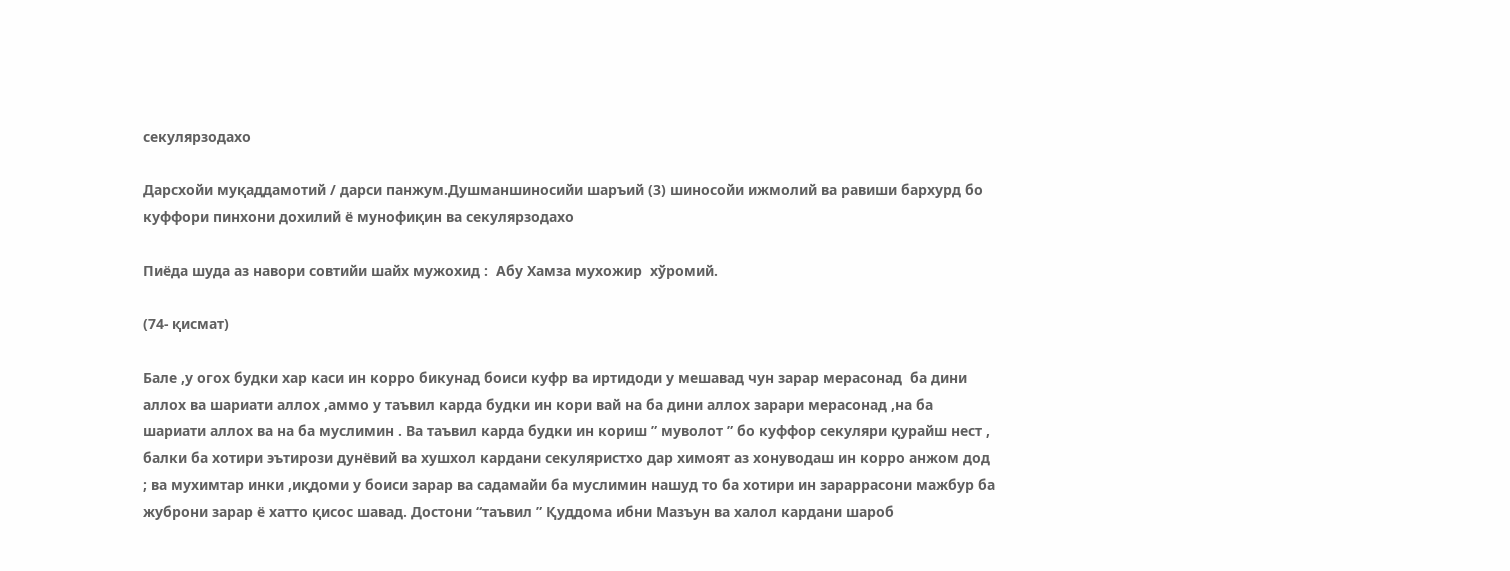секулярзодахо

Дарсхойи муқаддамотий / дарси панжум.Душманшиносийи шаръий (3) шиносойи ижмолий ва равиши бархурд бо куффори пинхони дохилий ё мунофиқин ва секулярзодахо

Пиёда шуда аз навори совтийи шайх мужохид :  Абу Хамза мухожир  хўромий.

(74- қисмат)

Бале ,у огох будки хар каси ин корро бикунад боиси куфр ва иртидоди у мешавад чун зарар мерасонад  ба дини аллох ва шариати аллох ,аммо у таъвил карда будки ин кори вай на ба дини аллох зарари мерасонад ,на ба шариати аллох ва на ба муслимин . Ва таъвил карда будки ин кориш ” муволот ” бо куффор секуляри қурайш нест , балки ба хотири эътирози дунёвий ва хушхол кардани секуляристхо дар химоят аз хонуводаш ин корро анжом дод ; ва мухимтар инки ,иқдоми у боиси зарар ва садамайи ба муслимин нашуд то ба хотири ин зараррасони мажбур ба жуброни зарар ё хатто қисос шавад. Достони “таъвил ” Қуддома ибни Мазъун ва халол кардани шароб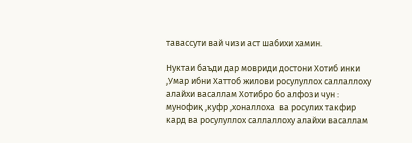тавассути вай чизи аст шабихи хамин.

Нуктаи баъди дар мовриди достони Хотиб инки ,Умар ибни Хаттоб жилови росулуллох саллаллоху алайхи васаллам Хотибро бо алфози чун : мунофиқ ,куфр ,хоналлоха  ва росулих такфир кард ва росулуллох саллаллоху алайхи васаллам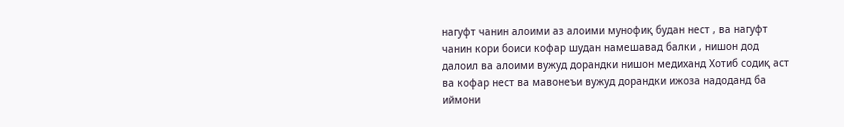нагуфт чанин алоими аз алоими мунофиқ будан нест , ва нагуфт чанин кори боиси кофар шудан намешавад балки , нишон дод далоил ва алоими вужуд дорандки нишон медиханд Хотиб содиқ аст ва кофар нест ва мавонеъи вужуд дорандки ижоза надоданд ба иймони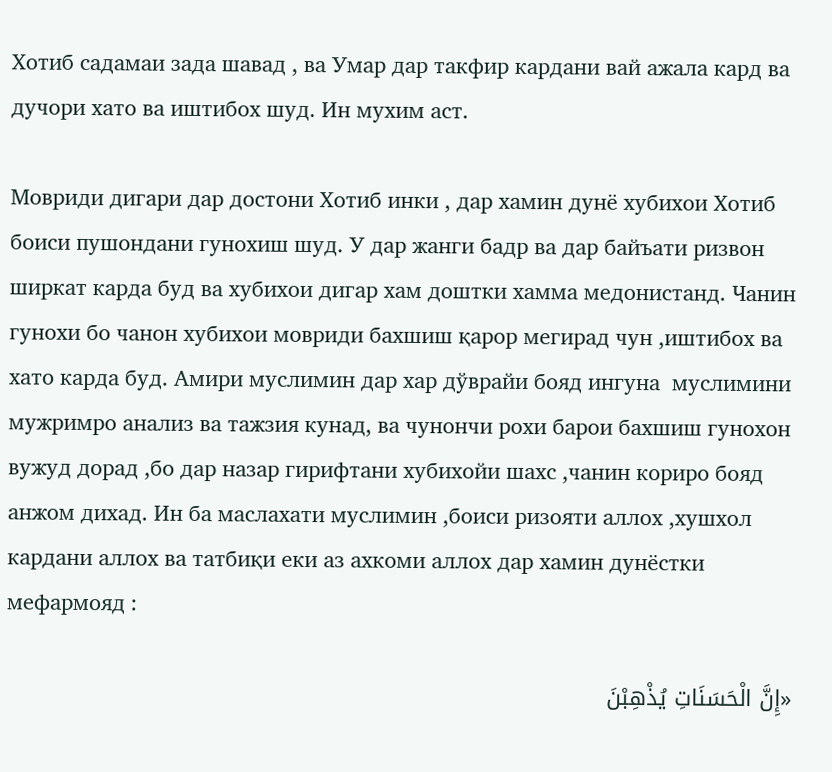Хотиб садамаи зада шавад , ва Умар дар такфир кардани вай ажала кард ва дучори хато ва иштибох шуд. Ин мухим аст.

Мовриди дигари дар достони Хотиб инки , дар хамин дунё хубихои Хотиб боиси пушондани гунохиш шуд. У дар жанги бадр ва дар байъати ризвон ширкат карда буд ва хубихои дигар хам доштки хамма медонистанд. Чанин гунохи бо чанон хубихои мовриди бахшиш қарор мегирад чун ,иштибох ва хато карда буд. Амири муслимин дар хар дўврайи бояд ингуна  муслимини мужримро анализ ва тажзия кунад, ва чунончи рохи барои бахшиш гунохон вужуд дорад ,бо дар назар гирифтани хубихойи шахс ,чанин кориро бояд анжом дихад. Ин ба маслахати муслимин ,боиси ризояти аллох ,хушхол кардани аллох ва татбиқи еки аз ахкоми аллох дар хамин дунёстки мефармояд :

«إِنَّ الْحَسَنَاتِ يُذْهِبْنَ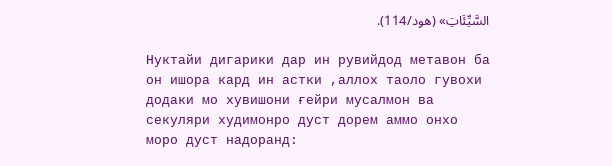السَّيِّئَاتِ» (هود/114).

Нуктайи дигарики дар ин рувийдод метавон ба он ишора кард ин астки ,аллох таоло гувохи додаки мо хувишони ғейри мусалмон ва секуляри худимонро дуст дорем аммо онхо моро дуст надоранд: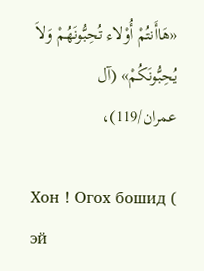«هَاأَنتُمْ أُوْلاء تُحِبُّونَهُمْ وَلاَ یُحِبُّونَکُمْ» (آل عمران/119)،

Хон ! Огох бошид ( эй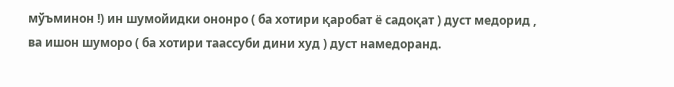мўъминон !) ин шумойидки ононро ( ба хотири қаробат ё садоқат ) дуст медорид , ва ишон шуморо ( ба хотири таассуби дини худ ) дуст намедоранд.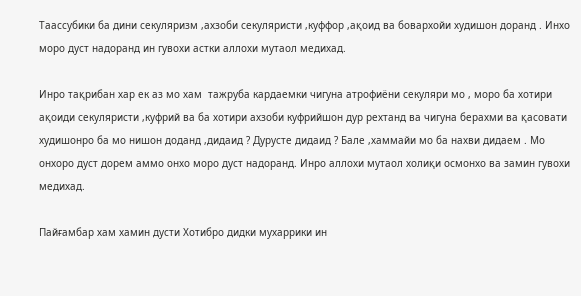Таассубики ба дини секуляризм ,ахзоби секуляристи ,куффор ,ақоид ва бовархойи худишон доранд . Инхо моро дуст надоранд ин гувохи астки аллохи мутаол медихад.

Инро тақрибан хар ек аз мо хам  тажруба кардаемки чигуна атрофиёни секуляри мо , моро ба хотири ақоиди секуляристи ,куфрий ва ба хотири ахзоби куфрийшон дур рехтанд ва чигуна берахми ва қасовати худишонро ба мо нишон доданд ,дидаид ? Дурусте дидаид ? Бале ,хаммайи мо ба нахви дидаем . Мо онхоро дуст дорем аммо онхо моро дуст надоранд. Инро аллохи мутаол холиқи осмонхо ва замин гувохи медихад.

Пайғамбар хам хамин дусти Хотибро дидки мухаррики ин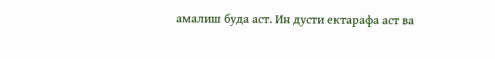амалиш буда аст. Ин дусти ектарафа аст ва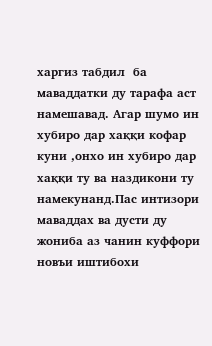харгиз табдил  ба маваддатки ду тарафа аст намешавад. Агар шумо ин хубиро дар хаққи кофар куни ,онхо ин хубиро дар хаққи ту ва наздикони ту намекунанд.Пас интизори маваддах ва дусти ду жониба аз чанин куффори новъи иштибохи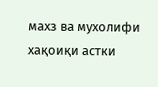махз ва мухолифи хақоиқи астки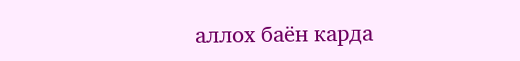аллох баён карда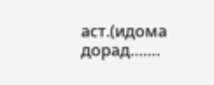аст.(идома дорад…….